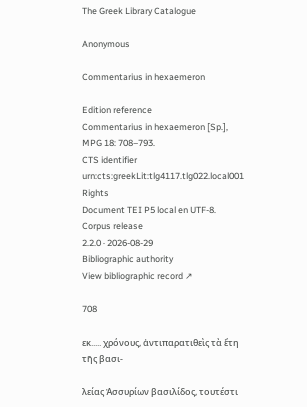The Greek Library Catalogue

Anonymous

Commentarius in hexaemeron

Edition reference
Commentarius in hexaemeron [Sp.], MPG 18: 708–793.
CTS identifier
urn:cts:greekLit:tlg4117.tlg022.local001
Rights
Document TEI P5 local en UTF-8.
Corpus release
2.2.0 · 2026-08-29
Bibliographic authority
View bibliographic record ↗

708

εκ..... χρόνους, ἀντιπαρατιθεὶς τὰ ἔτη τῆς βασι-

λείας Ἀσσυρίων βασιλίδος, τουτέστι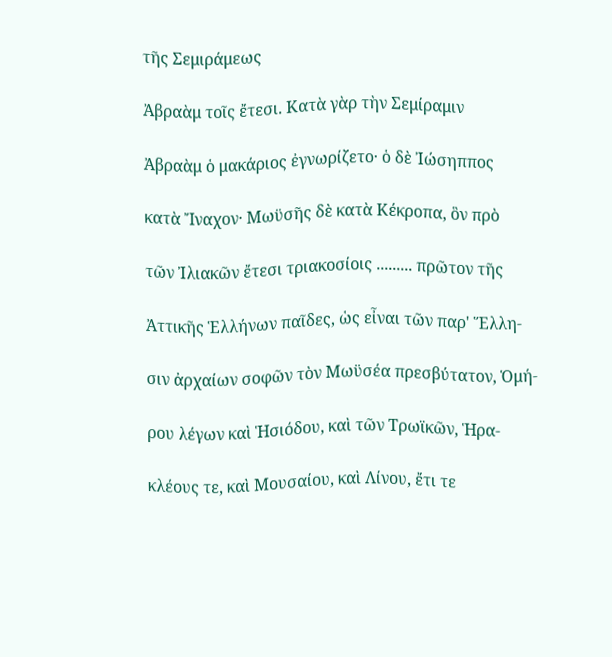τῆς Σεμιράμεως

Ἀβραὰμ τοῖς ἔτεσι. Κατὰ γὰρ τὴν Σεμίραμιν

Ἀβραὰμ ὁ μακάριος ἐγνωρίζετο· ὁ δὲ Ἰώσηππος

κατὰ Ἴναχον· Μωϋσῆς δὲ κατὰ Κέκροπα, ὃν πρὸ

τῶν Ἰλιακῶν ἔτεσι τριακοσίοις ......... πρῶτον τῆς

Ἀττικῆς Ἑλλήνων παῖδες, ὡς εἶναι τῶν παρ' Ἕλλη-

σιν ἀρχαίων σοφῶν τὸν Μωϋσέα πρεσβύτατον, Ὁμή-

ρου λέγων καὶ Ἡσιόδου, καὶ τῶν Τρωϊκῶν, Ἡρα-

κλέους τε, καὶ Μουσαίου, καὶ Λίνου, ἔτι τε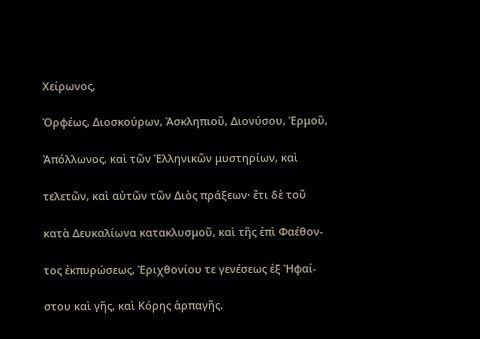Χείρωνος,

Ὀρφέως, Διοσκούρων, Ἀσκληπιοῦ, Διονύσου, Ἑρμοῦ,

Ἀπόλλωνος, καὶ τῶν Ἑλληνικῶν μυστηρίων, καὶ

τελετῶν, καὶ αὐτῶν τῶν Διὸς πράξεων· ἔτι δὲ τοῦ

κατὰ Δευκαλίωνα κατακλυσμοῦ, καὶ τῆς ἐπὶ Φαέθον-

τος ἐκπυρώσεως, Ἐριχθονίου τε γενέσεως ἐξ Ἡφαί-

στου καὶ γῆς, καὶ Κόρης ἁρπαγῆς.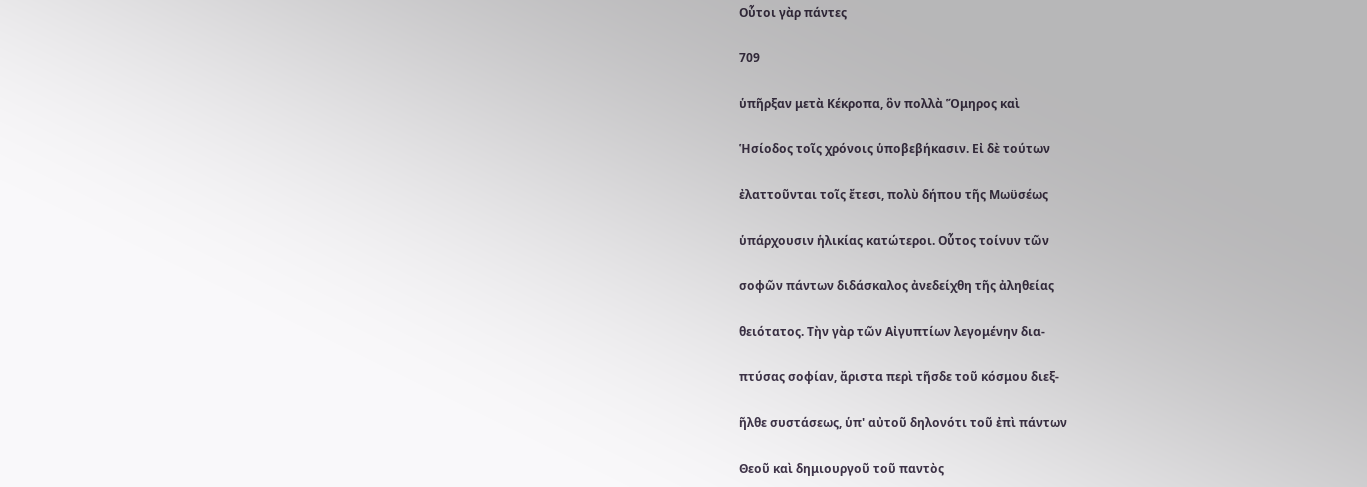Οὗτοι γὰρ πάντες

709

ὑπῆρξαν μετὰ Κέκροπα, ὃν πολλὰ Ὅμηρος καὶ

Ἡσίοδος τοῖς χρόνοις ὑποβεβήκασιν. Εἰ δὲ τούτων

ἐλαττοῦνται τοῖς ἔτεσι, πολὺ δήπου τῆς Μωϋσέως

ὑπάρχουσιν ἡλικίας κατώτεροι. Οὗτος τοίνυν τῶν

σοφῶν πάντων διδάσκαλος ἀνεδείχθη τῆς ἀληθείας

θειότατος. Τὴν γὰρ τῶν Αἰγυπτίων λεγομένην δια-

πτύσας σοφίαν, ἄριστα περὶ τῆσδε τοῦ κόσμου διεξ-

ῆλθε συστάσεως, ὑπ' αὐτοῦ δηλονότι τοῦ ἐπὶ πάντων

Θεοῦ καὶ δημιουργοῦ τοῦ παντὸς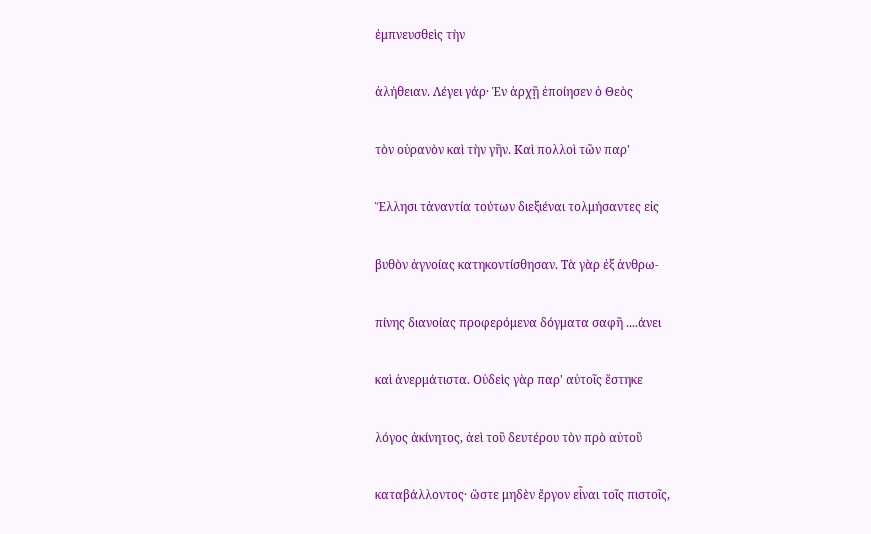ἐμπνευσθεὶς τὴν

ἀλήθειαν. Λέγει γάρ· Ἐν ἀρχῇ ἐποίησεν ὁ Θεὸς

τὸν οὐρανὸν καὶ τὴν γῆν. Καὶ πολλοὶ τῶν παρ'

Ἕλλησι τἀναντία τούτων διεξιέναι τολμήσαντες εἰς

βυθὸν ἀγνοίας κατηκοντίσθησαν. Τὰ γὰρ ἐξ ἀνθρω-

πίνης διανοίας προφερόμενα δόγματα σαφῆ ....άνει

καὶ ἀνερμάτιστα. Οὐδεὶς γὰρ παρ' αὐτοῖς ἕστηκε

λόγος ἀκίνητος, ἀεὶ τοῦ δευτέρου τὸν πρὸ αὐτοῦ

καταβάλλοντος· ὥστε μηδὲν ἔργον εἶναι τοῖς πιστοῖς,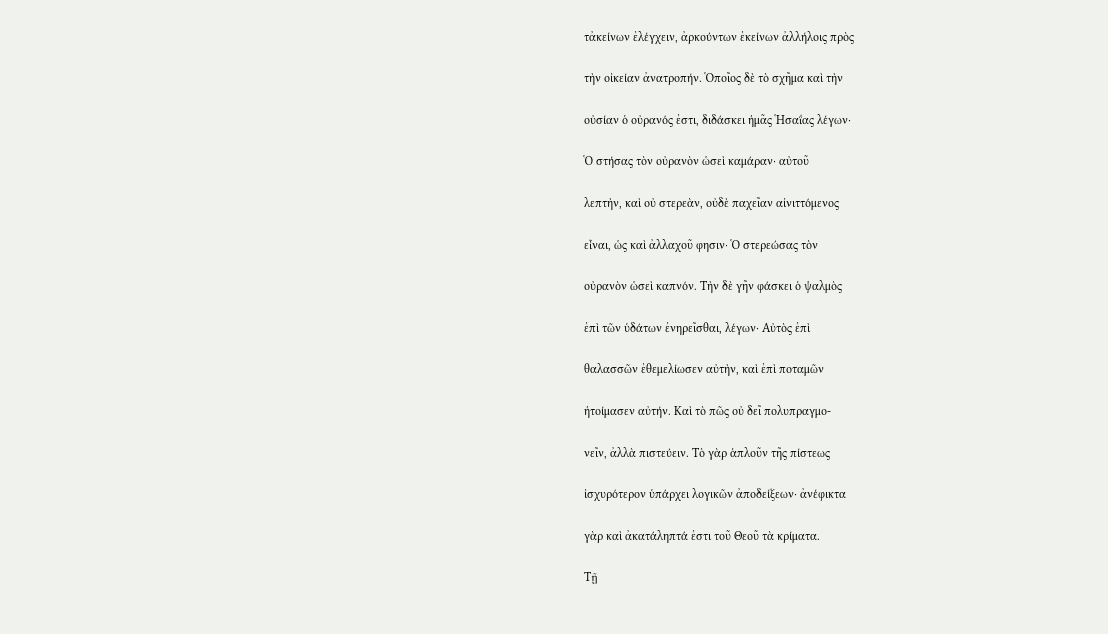τἀκείνων ἐλέγχειν, ἀρκούντων ἐκείνων ἀλλήλοις πρὸς

τὴν οἰκείαν ἀνατροπήν. Ὁποῖος δὲ τὸ σχῆμα καὶ τὴν

οὐσίαν ὁ οὐρανός ἐστι, διδάσκει ἡμᾶς Ἡσαΐας λέγων·

Ὁ στήσας τὸν οὐρανὸν ὡσεὶ καμάραν· αὐτοῦ

λεπτὴν, καὶ οὐ στερεὰν, οὐδὲ παχεῖαν αἰνιττόμενος

εἶναι, ὡς καὶ ἀλλαχοῦ φησιν· Ὁ στερεώσας τὸν

οὐρανὸν ὡσεὶ καπνόν. Τὴν δὲ γῆν φάσκει ὁ ψαλμὸς

ἐπὶ τῶν ὑδάτων ἐνηρεῖσθαι, λέγων· Αὐτὸς ἐπὶ

θαλασσῶν ἐθεμελίωσεν αὐτὴν, καὶ ἐπὶ ποταμῶν

ἡτοίμασεν αὐτήν. Καὶ τὸ πῶς οὐ δεῖ πολυπραγμο-

νεῖν, ἀλλὰ πιστεύειν. Τὸ γὰρ ἁπλοῦν τῆς πίστεως

ἰσχυρότερον ὑπάρχει λογικῶν ἀποδείξεων· ἀνέφικτα

γὰρ καὶ ἀκατάληπτά ἐστι τοῦ Θεοῦ τὰ κρίματα.

Τῇ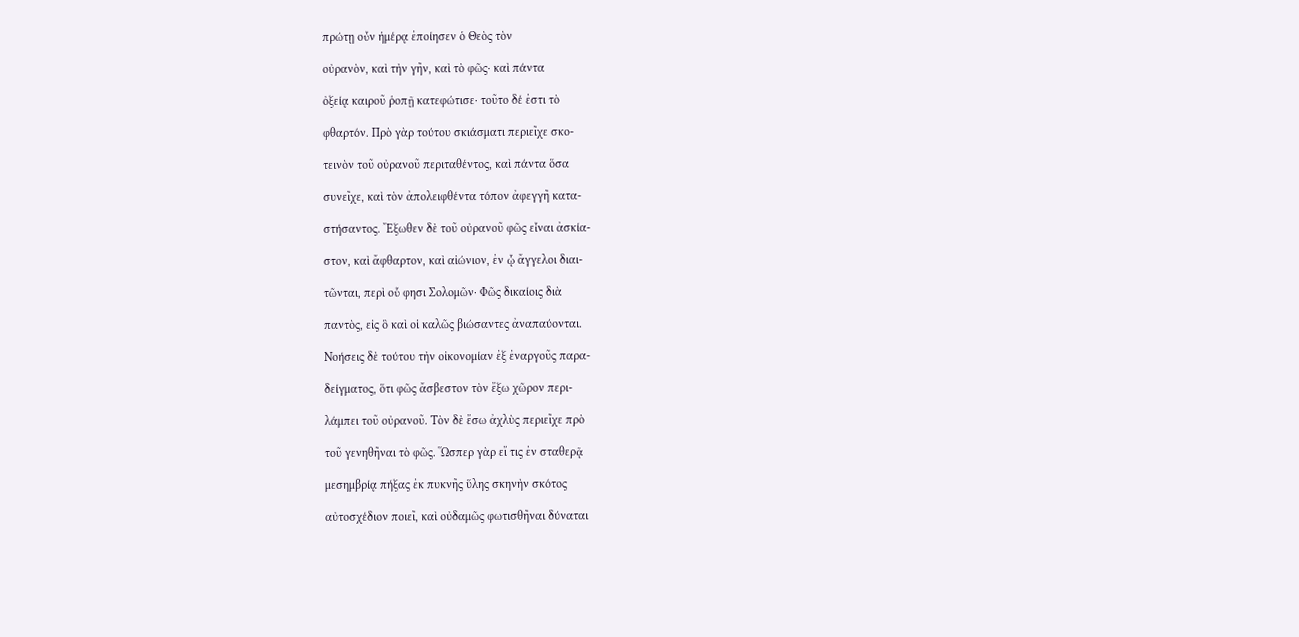πρώτῃ οὖν ἡμέρᾳ ἐποίησεν ὁ Θεὸς τὸν

οὐρανὸν, καὶ τὴν γῆν, καὶ τὸ φῶς· καὶ πάντα

ὀξείᾳ καιροῦ ῥοπῇ κατεφώτισε· τοῦτο δέ ἐστι τὸ

φθαρτόν. Πρὸ γὰρ τούτου σκιάσματι περιεῖχε σκο-

τεινὸν τοῦ οὐρανοῦ περιταθέντος, καὶ πάντα ὅσα

συνεῖχε, καὶ τὸν ἀπολειφθέντα τόπον ἀφεγγῆ κατα-

στήσαντος. Ἔξωθεν δὲ τοῦ οὐρανοῦ φῶς εἶναι ἀσκία-

στον, καὶ ἄφθαρτον, καὶ αἰώνιον, ἐν ᾧ ἄγγελοι διαι-

τῶνται, περὶ οὗ φησι Σολομῶν· Φῶς δικαίοις διὰ

παντὸς, εἰς ὃ καὶ οἱ καλῶς βιώσαντες ἀναπαύονται.

Νοήσεις δὲ τούτου τὴν οἰκονομίαν ἐξ ἐναργοῦς παρα-

δείγματος, ὅτι φῶς ἄσβεστον τὸν ἔξω χῶρον περι-

λάμπει τοῦ οὐρανοῦ. Τὸν δὲ ἔσω ἀχλὺς περιεῖχε πρὸ

τοῦ γενηθῆναι τὸ φῶς. Ὥσπερ γὰρ εἴ τις ἐν σταθερᾷ

μεσημβρίᾳ πήξας ἐκ πυκνῆς ὕλης σκηνὴν σκότος

αὐτοσχέδιον ποιεῖ, καὶ οὐδαμῶς φωτισθῆναι δύναται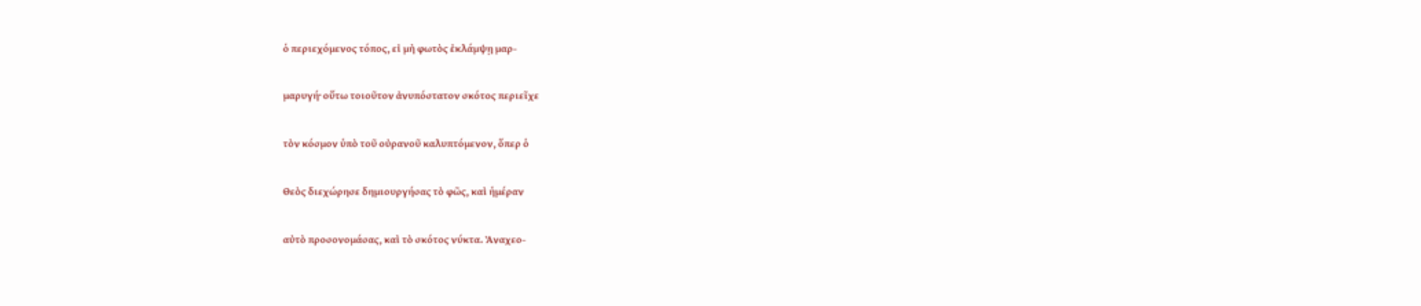ὁ περιεχόμενος τόπος, εἰ μὴ φωτὸς ἐκλάμψῃ μαρ-

μαρυγή· οὕτω τοιοῦτον ἀνυπόστατον σκότος περιεῖχε

τὸν κόσμον ὑπὸ τοῦ οὐρανοῦ καλυπτόμενον, ὅπερ ὁ

Θεὸς διεχώρησε δημιουργήσας τὸ φῶς, καὶ ἡμέραν

αὐτὸ προσονομάσας, καὶ τὸ σκότος νύκτα. Ἀναχεο-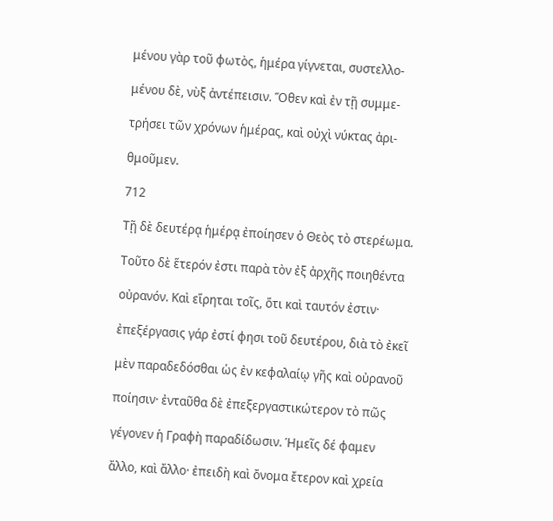μένου γὰρ τοῦ φωτὸς, ἡμέρα γίγνεται, συστελλο-

μένου δὲ, νὺξ ἀντέπεισιν. Ὅθεν καὶ ἐν τῇ συμμε-

τρήσει τῶν χρόνων ἡμέρας, καὶ οὐχὶ νύκτας ἀρι-

θμοῦμεν.

712

Τῇ δὲ δευτέρᾳ ἡμέρᾳ ἐποίησεν ὁ Θεὸς τὸ στερέωμα.

Τοῦτο δὲ ἕτερόν ἐστι παρὰ τὸν ἐξ ἀρχῆς ποιηθέντα

οὐρανόν. Καὶ εἵρηται τοῖς, ὅτι καὶ ταυτόν ἐστιν·

ἐπεξέργασις γάρ ἐστί φησι τοῦ δευτέρου, διὰ τὸ ἐκεῖ

μὲν παραδεδόσθαι ὡς ἐν κεφαλαίῳ γῆς καὶ οὐρανοῦ

ποίησιν· ἐνταῦθα δὲ ἐπεξεργαστικώτερον τὸ πῶς

γέγονεν ἡ Γραφὴ παραδίδωσιν. Ἡμεῖς δέ φαμεν

ἄλλο, καὶ ἄλλο· ἐπειδὴ καὶ ὄνομα ἔτερον καὶ χρεία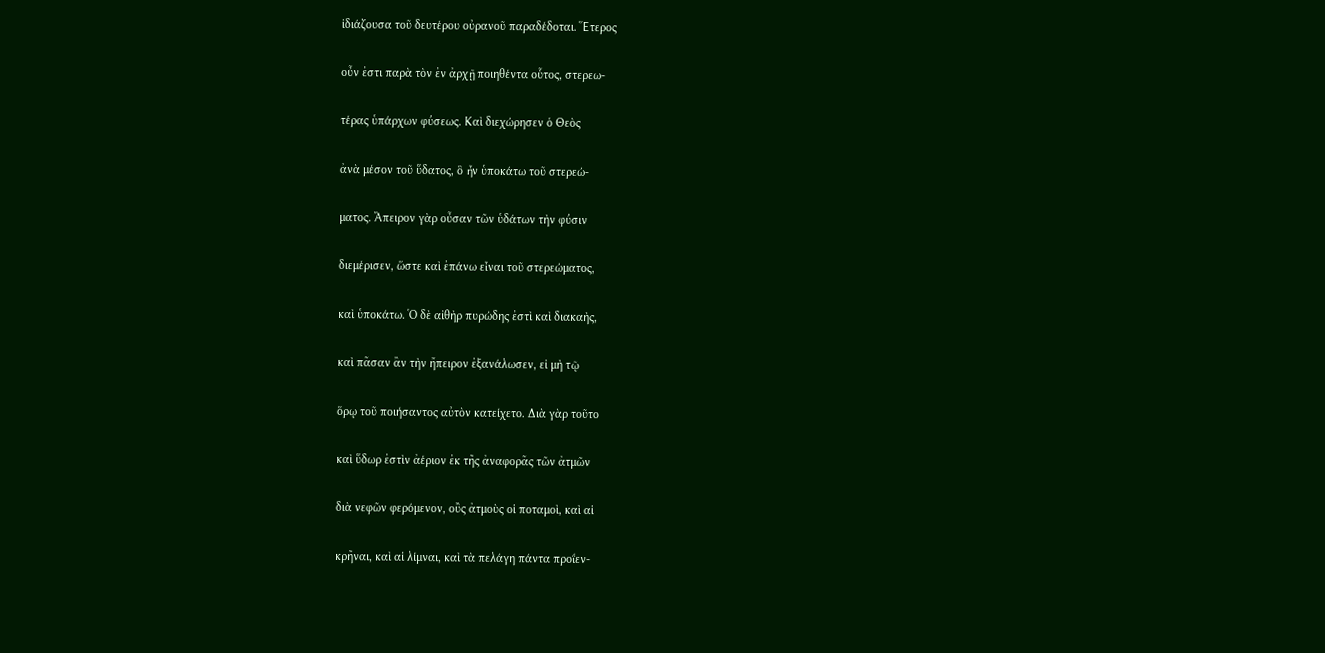ἰδιάζουσα τοῦ δευτέρου οὐρανοῦ παραδέδοται. Ἕτερος

οὖν ἐστι παρὰ τὸν ἐν ἀρχῇ ποιηθέντα οὗτος, στερεω-

τέρας ὑπάρχων φύσεως. Καὶ διεχώρησεν ὁ Θεὸς

ἀνὰ μέσον τοῦ ὕδατος, ὃ ἦν ὑποκάτω τοῦ στερεώ-

ματος. Ἄπειρον γὰρ οὖσαν τῶν ὑδάτων τὴν φύσιν

διεμέρισεν, ὥστε καὶ ἐπάνω εἶναι τοῦ στερεώματος,

καὶ ὑποκάτω. Ὁ δὲ αἰθὴρ πυρώδης ἐστὶ καὶ διακαὴς,

καὶ πᾶσαν ἂν τὴν ἤπειρον ἐξανάλωσεν, εἰ μὴ τῷ

ὅρῳ τοῦ ποιήσαντος αὐτὸν κατείχετο. Διὰ γὰρ τοῦτο

καὶ ὕδωρ ἐστὶν ἀέριον ἐκ τῆς ἀναφορᾶς τῶν ἀτμῶν

διὰ νεφῶν φερόμενον, οὒς ἀτμοὺς οἱ ποταμοὶ, καὶ αἱ

κρῆναι, καὶ αἱ λίμναι, καὶ τὰ πελάγη πάντα προΐεν-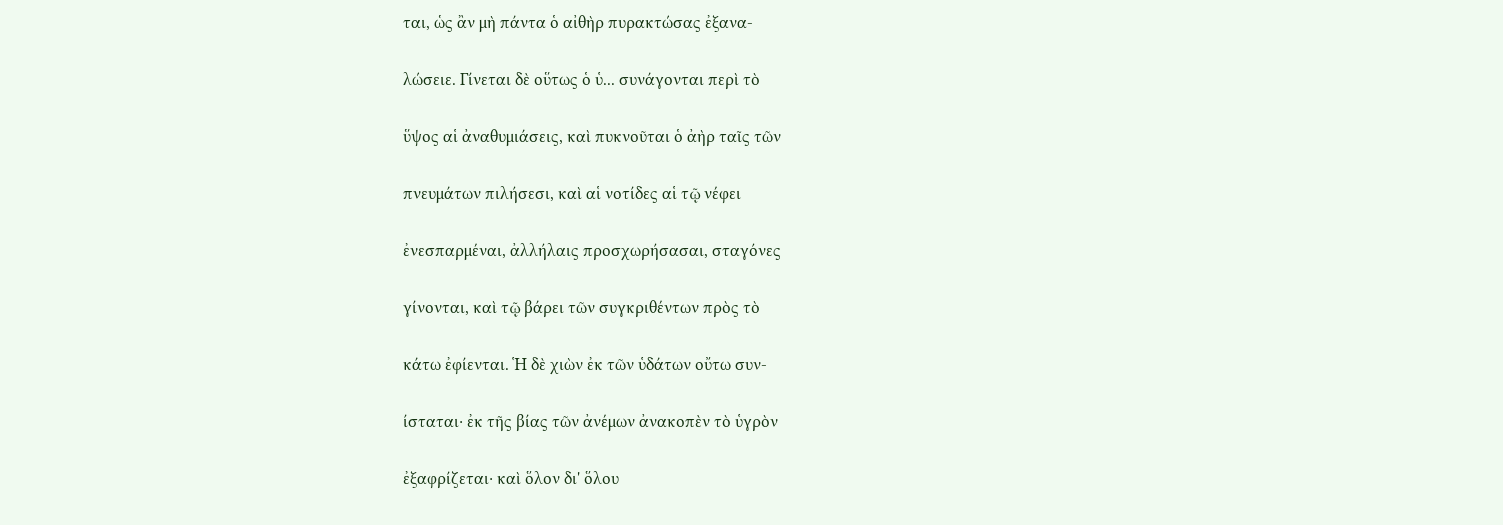ται, ὡς ἂν μὴ πάντα ὁ αἰθὴρ πυρακτώσας ἐξανα-

λώσειε. Γίνεται δὲ οὕτως ὁ ὑ... συνάγονται περὶ τὸ

ὕψος αἱ ἀναθυμιάσεις, καὶ πυκνοῦται ὁ ἀὴρ ταῖς τῶν

πνευμάτων πιλήσεσι, καὶ αἱ νοτίδες αἱ τῷ νέφει

ἐνεσπαρμέναι, ἀλλήλαις προσχωρήσασαι, σταγόνες

γίνονται, καὶ τῷ βάρει τῶν συγκριθέντων πρὸς τὸ

κάτω ἐφίενται. Ἡ δὲ χιὼν ἐκ τῶν ὑδάτων οὔτω συν-

ίσταται· ἐκ τῆς βίας τῶν ἀνέμων ἀνακοπὲν τὸ ὑγρὸν

ἐξαφρίζεται· καὶ ὅλον δι' ὅλου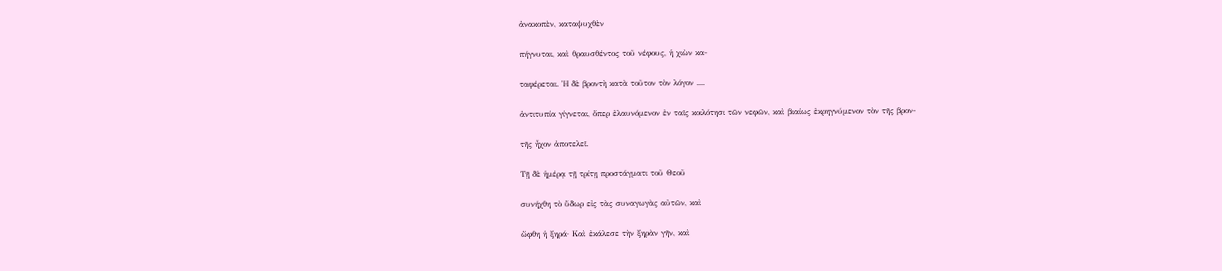ἀνακοπὲν, καταψυχθὲν

πήγνυται, καὶ θραυσθέντος τοῦ νέφους, ἡ χιὼν κα-

ταφέρεται. Ἡ δὲ βροντὴ κατὰ τοῦτον τὸν λόγον ....

ἀντιτυπία γίγνεται, ὅπερ ἐλαυνόμενον ἐν ταῖς κοιλότησι τῶν νεφῶν, καὶ βιαίως ἐκρηγνύμενον τὸν τῆς βρον-

τῆς ἦχον ἀποτελεῖ.

Τῇ δὲ ἡμέρᾳ τῇ τρίτῃ προστάγματι τοῦ Θεοῦ

συνήχθη τὸ ὕδωρ εἰς τὰς συναγωγὰς αὐτῶν, καὶ

ὤφθη ἡ ξηρά· Καὶ ἐκάλεσε τὴν ξηρὰν γῆν, καὶ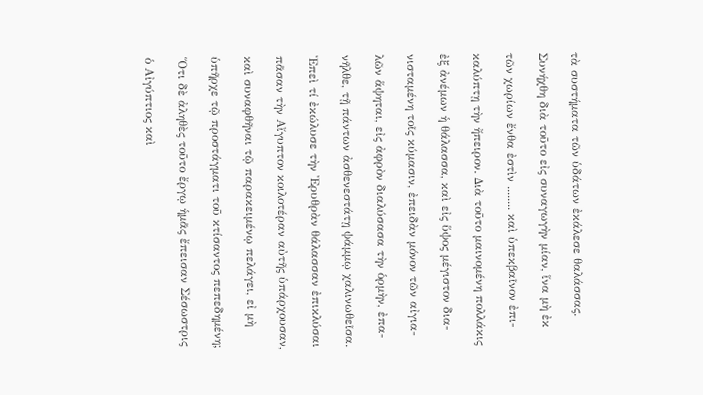τὰ συστήματα τῶν ὑδάτων ἐκάλεσε θαλάσσας.

Συνήχθη διὰ τοῦτο εἰς συναγωγὴν μίαν, ἵνα μὴ ἐκ

τῶν χωρίων ἔνθα ἐστὶν ........ καὶ ὑπεκβαῖνον ἐπι-

καλύπτῃ τὴν ἤπειρον. Διὰ τοῦτο μαινομένη πολλάκις

ἐξ ἀνέμων ἡ θάλασσα, καὶ εἰς ὕψος μέγιστον δια-

νισταμένη τοῖς κύμασιν, ἐπειδὰν μόνον τῶν αἰγια-

λῶν ἅψηται, εἰς ἀφρὸν διαλύσασα τὴν ὁρμὴν, ἐπα-

νῆλθε, τῇ πάντων ἀσθενεστάτῃ ψάμμῳ χαλινωθεῖσα.

Ἐπεὶ τί ἐκώλυσε τὴν Ἐρυθρὰν θάλασσαν ἐπικλύσαι

πᾶσαν τὴν Αἴγυπτον κοιλοτέραν αὐτῆς ὑπάρχουσαν,

καὶ συναφθῆναι τῷ παρακειμένῳ πελάγει, εἰ μὴ

ὑπῆρχε τῷ προστάγματι τοῦ κτίσαντος πεπεδημένη;

Ὅτι δὲ ἀληθὲς τοῦτο ἔργῳ ἡμᾶς ἔπεισαν Σέσωστρις

ὁ Αἰγύπτιος καὶ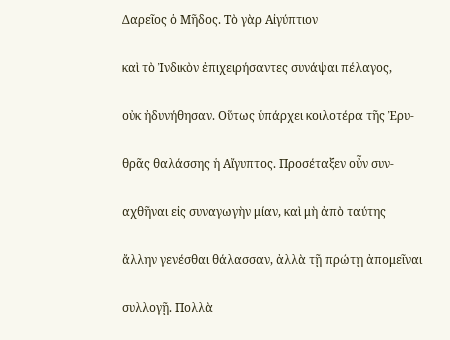Δαρεῖος ὁ Μῆδος. Τὸ γὰρ Αἰγύπτιον

καὶ τὸ Ἰνδικὸν ἐπιχειρήσαντες συνάψαι πέλαγος,

οὐκ ἠδυνήθησαν. Οὕτως ὑπάρχει κοιλοτέρα τῆς Ἐρυ-

θρᾶς θαλάσσης ἡ Αἴγυπτος. Προσέταξεν οὖν συν-

αχθῆναι εἰς συναγωγὴν μίαν, καὶ μὴ ἀπὸ ταύτης

ἄλλην γενέσθαι θάλασσαν, ἀλλὰ τῇ πρώτῃ ἀπομεῖναι

συλλογῇ. Πολλὰ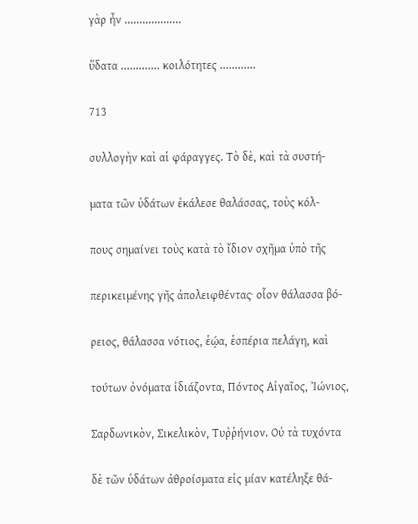γὰρ ἦν ...................

ὕδατα ............. κοιλότητες ............

713

συλλογὴν καὶ αἱ φάραγγες. Τὸ δὲ, καὶ τὰ συστή-

ματα τῶν ὑδάτων ἐκάλεσε θαλάσσας, τοὺς κόλ-

πους σημαίνει τοὺς κατὰ τὸ ἴδιον σχῆμα ὑπὸ τῆς

περικειμένης γῆς ἀπολειφθέντας· οἷον θάλασσα βό-

ρειος, θάλασσα νότιος, ἑῴα, ἑσπέρια πελάγη, καὶ

τούτων ὀνόματα ἰδιάζοντα, Πόντος Αἰγαῖος, Ἰώνιος,

Σαρδωνικὸν, Σικελικὸν, Τυῤῥήνιον. Οὐ τὰ τυχόντα

δὲ τῶν ὑδάτων ἀθροίσματα εἰς μίαν κατέληξε θά-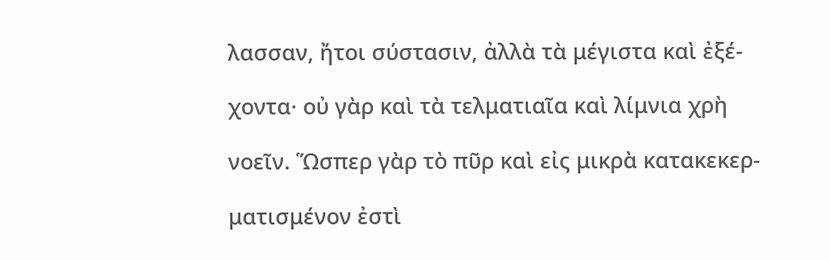λασσαν, ἤτοι σύστασιν, ἀλλὰ τὰ μέγιστα καὶ ἐξέ-

χοντα· οὐ γὰρ καὶ τὰ τελματιαῖα καὶ λίμνια χρὴ

νοεῖν. Ὥσπερ γὰρ τὸ πῦρ καὶ εἰς μικρὰ κατακεκερ-

ματισμένον ἐστὶ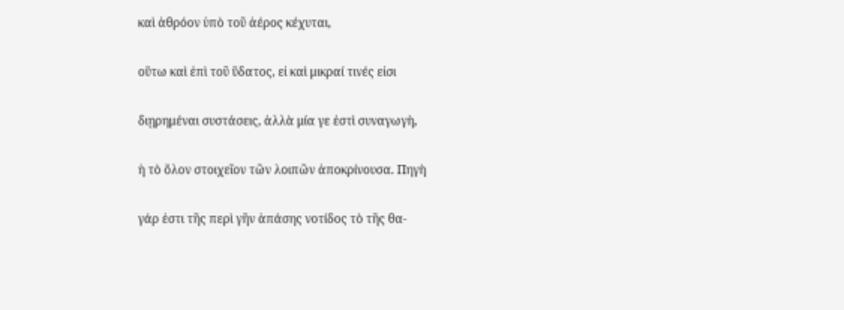καὶ ἀθρόον ὑπὸ τοῦ ἀέρος κέχυται,

οὕτω καὶ ἐπὶ τοῦ ὕδατος, εἰ καὶ μικραί τινές εἰσι

διῃρημέναι συστάσεις, ἀλλὰ μία γε ἐστὶ συναγωγὴ,

ἡ τὸ ὅλον στοιχεῖον τῶν λοιπῶν ἀποκρίνουσα. Πηγὴ

γάρ ἐστι τῆς περὶ γῆν ἁπάσης νοτίδος τὸ τῆς θα-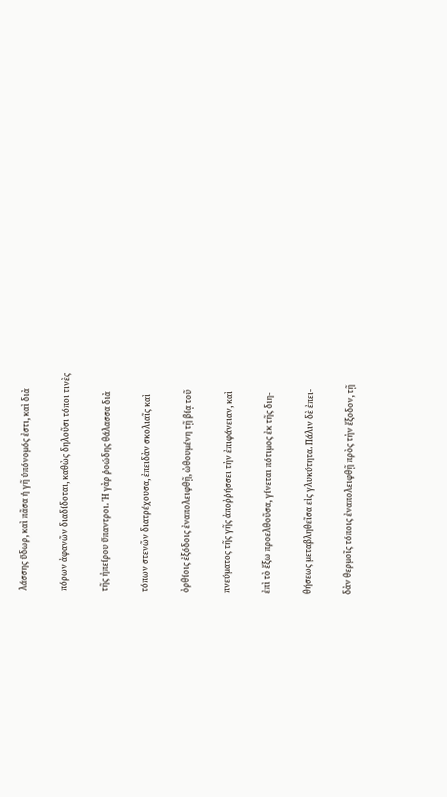λάσσης ὕδωρ, καὶ πᾶσα ἡ γῆ ὑπόνομός ἐστι, καὶ διὰ

πόρων ἀφανῶν διαδίδοται, καθὼς δηλοῦσι τόποι τινὲς

τῆς ἠπείρου ὕπαντροι. Ἡ γὰρ ῥοώδης θάλασσα διὰ

τόπων στενῶν διατρέχουσα, ἐπειδὰν σκολιαῖς καὶ

ὀρθίοις ἐξόδοις ἐναπολειφθῇ, ὠθουμένη τῇ βίᾳ τοῦ

πνεύματος τῆς γῆς ἀποῤῥήσσει τὴν ἐπιφάνειαν, καὶ

ἐπὶ τὸ ἔξω προελθοῦσα, γίνεται πότιμος ἐκ τῆς διη-

θήσεως μεταβληθεῖσα εἰς γλυκύτητα. Πάλιν δὲ ἐπει-

δὰν θερμοῖς τόποις ἐναπολειφθῇ πρὸς τὴν ἔξοδον, τῇ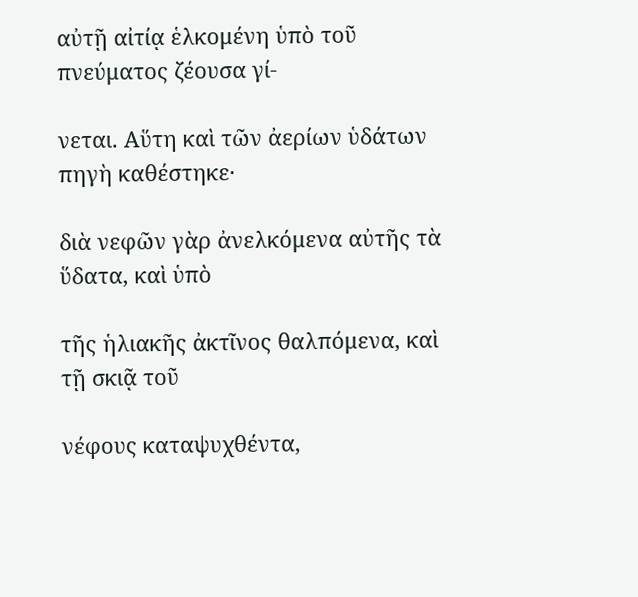αὐτῇ αἰτίᾳ ἑλκομένη ὑπὸ τοῦ πνεύματος ζέουσα γί-

νεται. Αὕτη καὶ τῶν ἀερίων ὑδάτων πηγὴ καθέστηκε·

διὰ νεφῶν γὰρ ἀνελκόμενα αὐτῆς τὰ ὕδατα, καὶ ὑπὸ

τῆς ἡλιακῆς ἀκτῖνος θαλπόμενα, καὶ τῇ σκιᾷ τοῦ

νέφους καταψυχθέντα,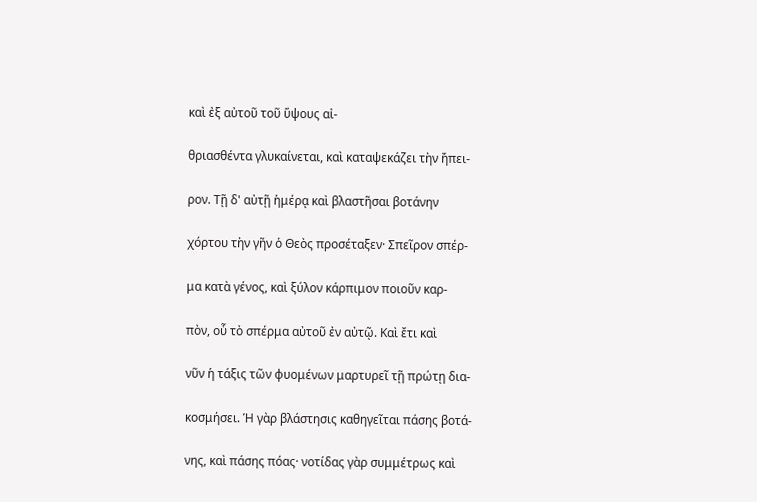καὶ ἐξ αὐτοῦ τοῦ ὕψους αἰ-

θριασθέντα γλυκαίνεται, καὶ καταψεκάζει τὴν ἤπει-

ρον. Τῇ δ' αὐτῇ ἡμέρᾳ καὶ βλαστῆσαι βοτάνην

χόρτου τὴν γῆν ὁ Θεὸς προσέταξεν· Σπεῖρον σπέρ-

μα κατὰ γένος, καὶ ξύλον κάρπιμον ποιοῦν καρ-

πὸν, οὗ τὸ σπέρμα αὐτοῦ ἐν αὐτῷ. Καὶ ἔτι καὶ

νῦν ἡ τάξις τῶν φυομένων μαρτυρεῖ τῇ πρώτῃ δια-

κοσμήσει. Ἡ γὰρ βλάστησις καθηγεῖται πάσης βοτά-

νης, καὶ πάσης πόας· νοτίδας γὰρ συμμέτρως καὶ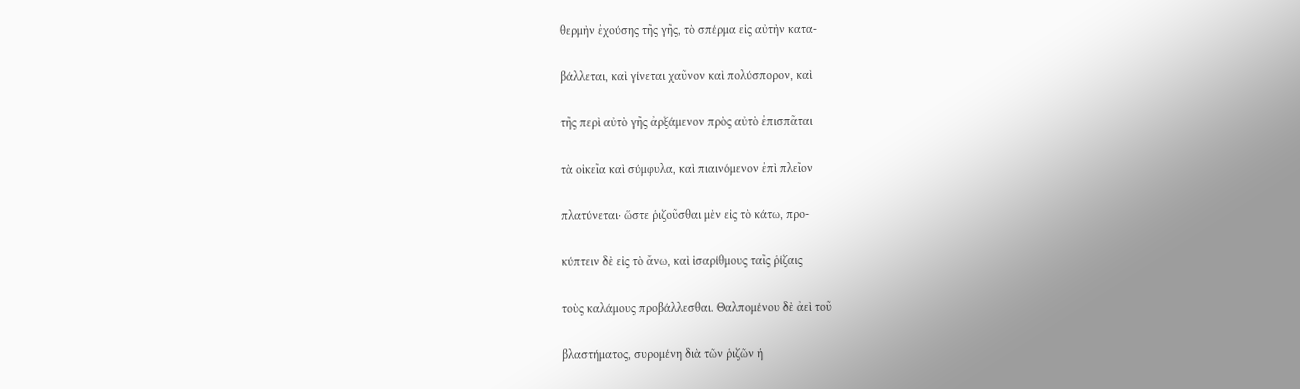θερμὴν ἐχούσης τῆς γῆς, τὸ σπέρμα εἰς αὐτὴν κατα-

βάλλεται, καὶ γίνεται χαῦνον καὶ πολύσπορον, καὶ

τῆς περὶ αὐτὸ γῆς ἀρξάμενον πρὸς αὐτὸ ἐπισπᾶται

τὰ οἰκεῖα καὶ σύμφυλα, καὶ πιαινόμενον ἐπὶ πλεῖον

πλατύνεται· ὥστε ῥιζοῦσθαι μὲν εἰς τὸ κάτω, προ-

κύπτειν δὲ εἰς τὸ ἄνω, καὶ ἰσαρίθμους ταῖς ῥίζαις

τοὺς καλάμους προβάλλεσθαι. Θαλπομένου δὲ ἀεὶ τοῦ

βλαστήματος, συρομένη διὰ τῶν ῥιζῶν ἡ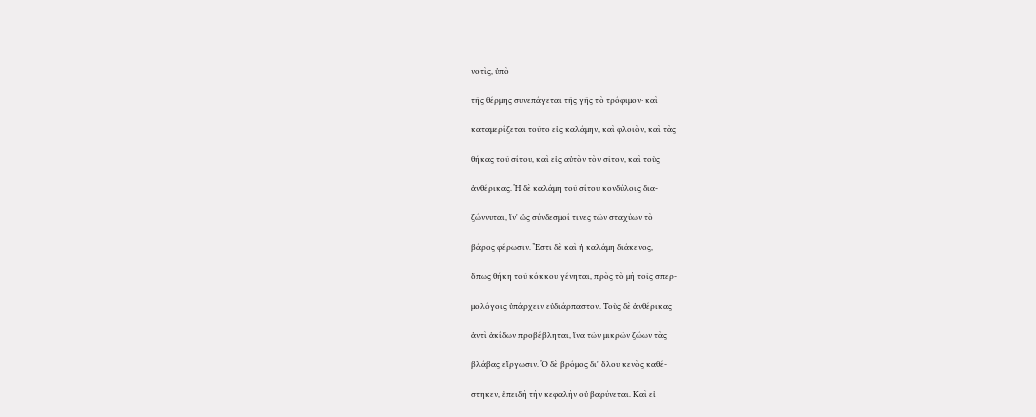νοτὶς, ὑπὸ

τῆς θέρμης συνεπάγεται τῆς γῆς τὸ τρόφιμον· καὶ

καταμερίζεται τοῦτο εἰς καλάμην, καὶ φλοιὸν, καὶ τὰς

θήκας τοῦ σίτου, καὶ εἰς αὐτὸν τὸν σῖτον, καὶ τοὺς

ἀνθέρικας. Ἡ δὲ καλάμη τοῦ σίτου κονδύλοις δια-

ζώννυται, ἵν' ὡς σύνδεσμοί τινες τῶν σταχύων τὸ

βάρος φέρωσιν. Ἔστι δὲ καὶ ἡ καλάμη διάκενος,

ὅπως θήκη τοῦ κόκκου γένηται, πρὸς τὸ μὴ τοῖς σπερ-

μολόγοις ὑπάρχειν εὐδιάρπαστον. Τοὺς δὲ ἀνθέρικας

ἀντὶ ἀκίδων προβέβληται, ἵνα τῶν μικρῶν ζώων τὰς

βλάβας εἴργωσιν. Ὁ δὲ βρόμος δι' ὅλου κενὸς καθέ-

στηκεν, ἐπειδὴ τὴν κεφαλὴν οὐ βαρύνεται. Καὶ εἰ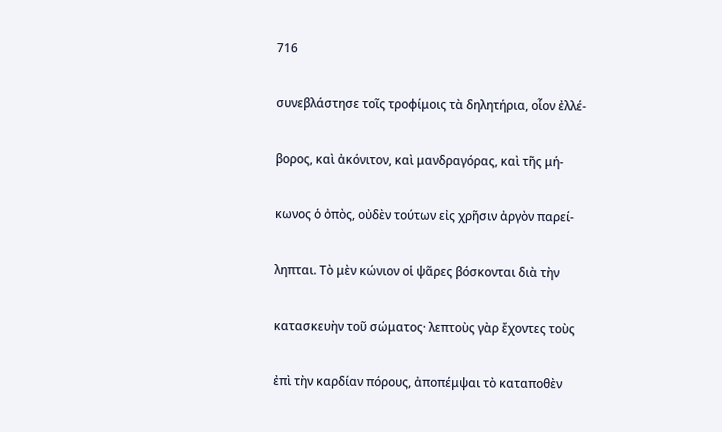716

συνεβλάστησε τοῖς τροφίμοις τὰ δηλητήρια, οἷον ἐλλέ-

βορος, καὶ ἀκόνιτον, καὶ μανδραγόρας, καὶ τῆς μή-

κωνος ὁ ὀπὸς, οὐδὲν τούτων εἰς χρῆσιν ἀργὸν παρεί-

ληπται. Τὸ μὲν κώνιον οἱ ψᾶρες βόσκονται διὰ τὴν

κατασκευὴν τοῦ σώματος· λεπτοὺς γὰρ ἔχοντες τοὺς

ἐπὶ τὴν καρδίαν πόρους, ἀποπέμψαι τὸ καταποθὲν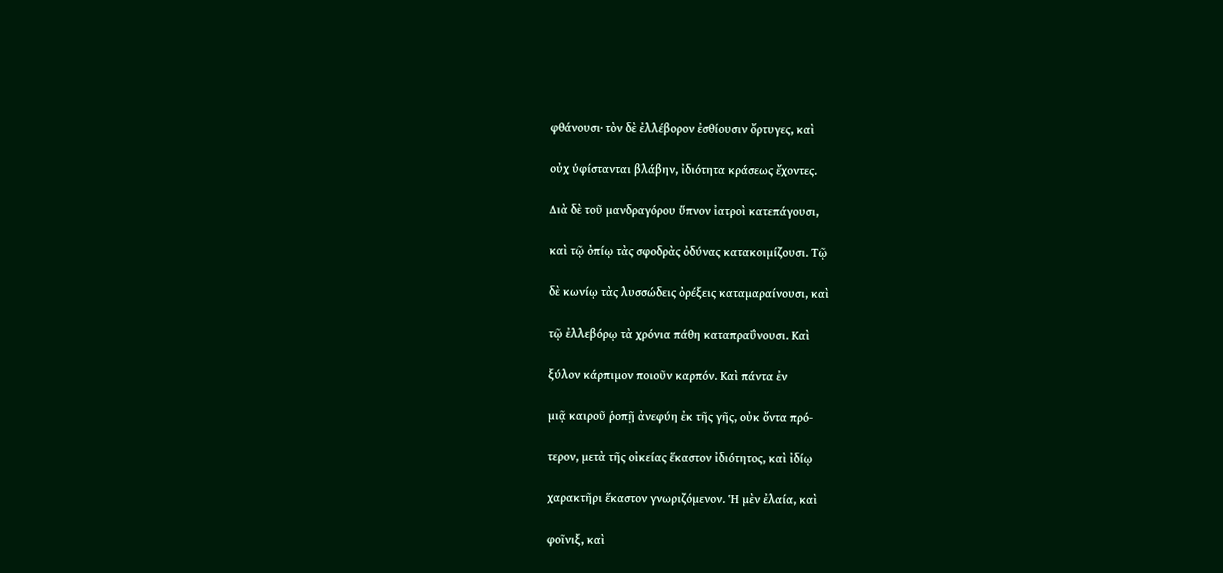φθάνουσι· τὸν δὲ ἐλλέβορον ἐσθίουσιν ὄρτυγες, καὶ

οὐχ ὑφίστανται βλάβην, ἰδιότητα κράσεως ἔχοντες.

Διὰ δὲ τοῦ μανδραγόρου ὕπνον ἰατροὶ κατεπάγουσι,

καὶ τῷ ὀπίῳ τὰς σφοδρὰς ὀδύνας κατακοιμίζουσι. Τῷ

δὲ κωνίῳ τὰς λυσσώδεις ὀρέξεις καταμαραίνουσι, καὶ

τῷ ἐλλεβόρῳ τὰ χρόνια πάθη καταπραΰνουσι. Καὶ

ξύλον κάρπιμον ποιοῦν καρπόν. Καὶ πάντα ἐν

μιᾷ καιροῦ ῥοπῇ ἀνεφύη ἐκ τῆς γῆς, οὐκ ὄντα πρό-

τερον, μετὰ τῆς οἰκείας ἕκαστον ἰδιότητος, καὶ ἰδίῳ

χαρακτῆρι ἕκαστον γνωριζόμενον. Ἡ μὲν ἐλαία, καὶ

φοῖνιξ, καὶ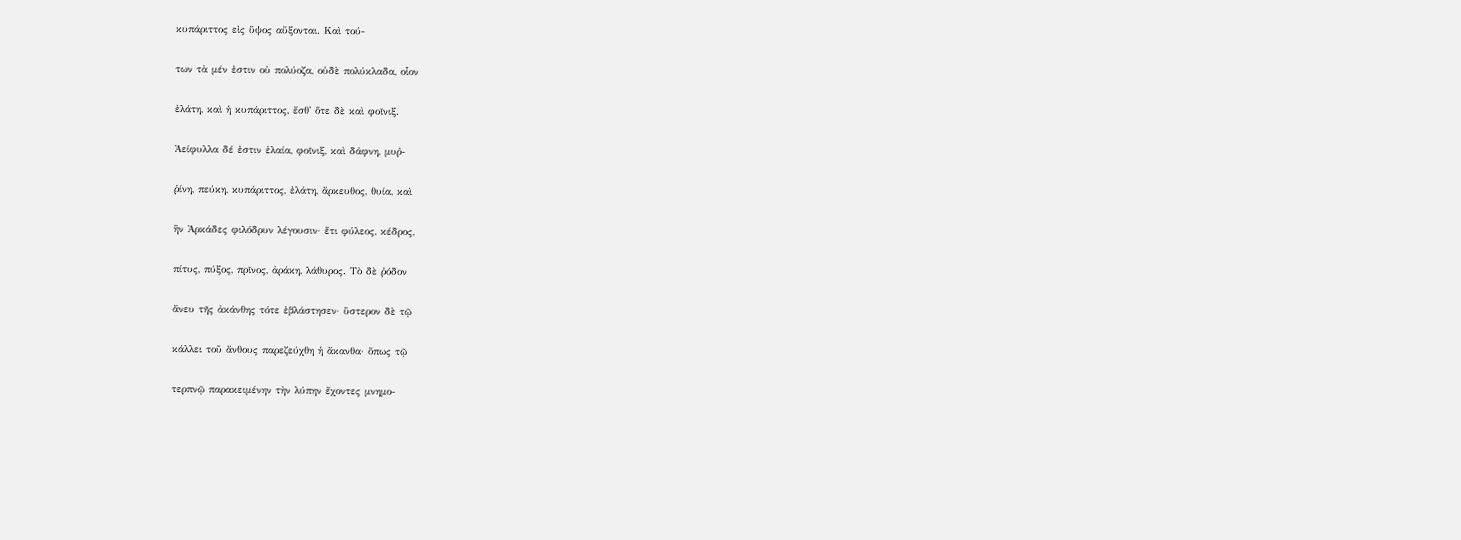κυπάριττος εἰς ὕψος αὔξονται. Καὶ τού-

των τὰ μέν ἐστιν οὐ πολύοζα, οὐδὲ πολύκλαδα, οἷον

ἐλάτη, καὶ ἡ κυπάριττος, ἔσθ' ὅτε δὲ καὶ φοῖνιξ.

Ἀείφυλλα δέ ἐστιν ἐλαία, φοῖνιξ, καὶ δάφνη, μυῤ-

ῥίνη, πεύκη, κυπάριττος, ἐλάτη, ἄρκευθος, θυία, καὶ

ἢν Ἀρκάδες φιλόδρυν λέγουσιν· ἕτι φύλεος, κέδρος,

πίτυς, πύξος, πρῖνος, ἀράκη, λάθυρος. Τὸ δὲ ῥόδον

ἄνευ τῆς ἀκάνθης τότε ἐβλάστησεν· ὕστερον δὲ τῷ

κάλλει τοῦ ἄνθους παρεζεύχθη ἡ ἄκανθα· ὅπως τῷ

τερπνῷ παρακειμένην τὴν λύπην ἔχοντες μνημο-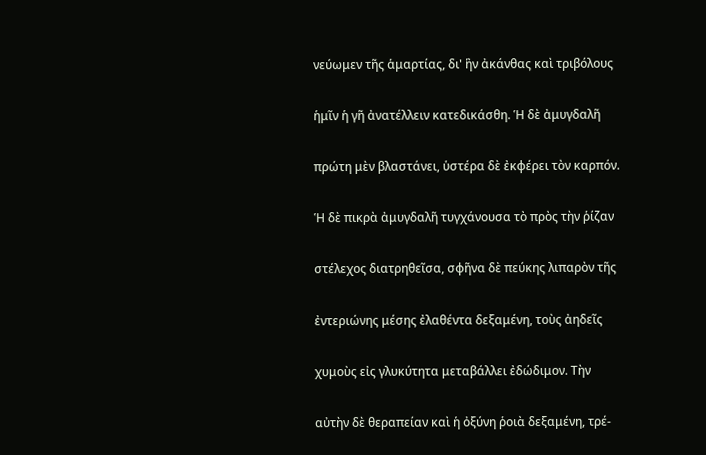νεύωμεν τῆς ἁμαρτίας, δι' ἣν ἀκάνθας καὶ τριβόλους

ἡμῖν ἡ γῆ ἀνατέλλειν κατεδικάσθη. Ἡ δὲ ἀμυγδαλῆ

πρώτη μὲν βλαστάνει, ὑστέρα δὲ ἐκφέρει τὸν καρπόν.

Ἡ δὲ πικρὰ ἀμυγδαλῆ τυγχάνουσα τὸ πρὸς τὴν ῥίζαν

στέλεχος διατρηθεῖσα, σφῆνα δὲ πεύκης λιπαρὸν τῆς

ἐντεριώνης μέσης ἐλαθέντα δεξαμένη, τοὺς ἀηδεῖς

χυμοὺς εἰς γλυκύτητα μεταβάλλει ἐδώδιμον. Τὴν

αὐτὴν δὲ θεραπείαν καὶ ἡ ὀξύνη ῥοιὰ δεξαμένη, τρέ-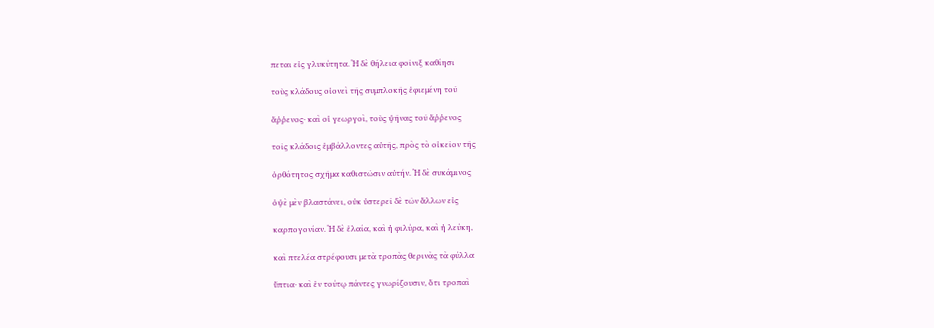πεται εἰς γλυκύτητα. Ἡ δὲ θήλεια φοῖνιξ καθίησι

τοὺς κλάδους οἰονεὶ τῆς συμπλοκῆς ἐφιεμένη τοῦ

ἄῤῥενος· καὶ οἱ γεωργοὶ, τοὺς ψῆνας τοῦ ἄῤῥενος

τοῖς κλάδοις ἐμβάλλοντες αὐτῆς, πρὸς τὸ οἰκεῖον τῆς

ὀρθότητος σχῆμα καθιστῶσιν αὐτήν. Ἡ δὲ συκάμινος

ὀψὲ μὲν βλαστάνει, οὐκ ὑστερεῖ δὲ τῶν ἅλλων εἰς

καρπογονίαν. Ἡ δὲ ἐλαία, καὶ ἡ φιλύρα, καὶ ἡ λεύκη,

καὶ πτελέα στρέφουσι μετὰ τροπὰς θερινὰς τὰ φύλλα

ὕπτια· καὶ ἐν τούτῳ πάντες γνωρίζουσιν, ὅτι τροπαὶ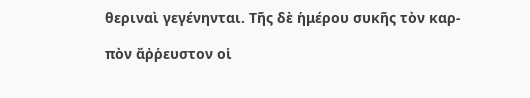θεριναὶ γεγένηνται. Τῆς δὲ ἡμέρου συκῆς τὸν καρ-

πὸν ἄῤῥευστον οἱ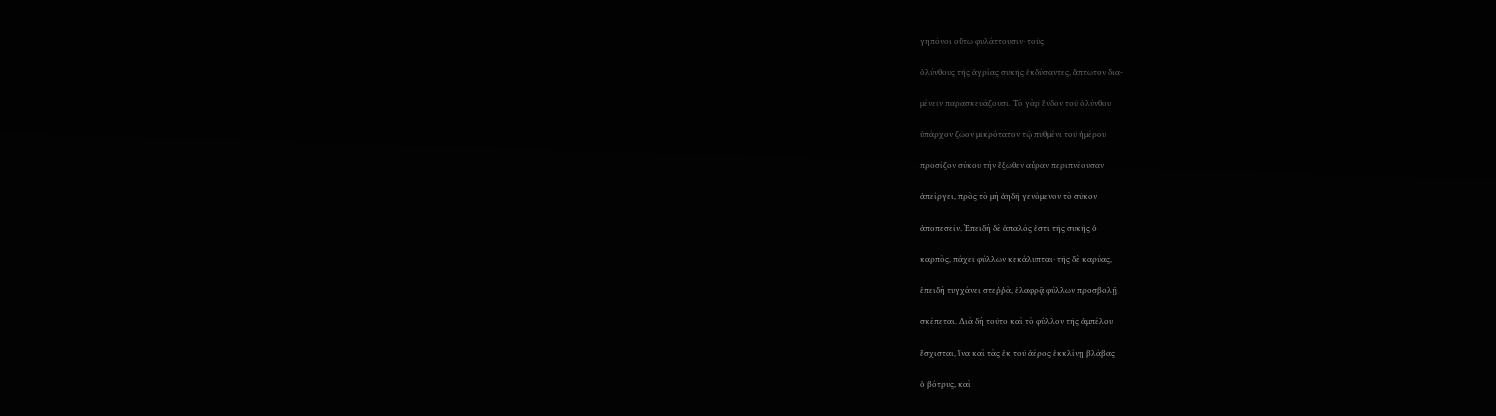γηπόνοι οὕτω φυλάττουσιν· τοὺς

ὀλύνθους τῆς ἀγρίας συκῆς ἐκδύσαντες, ἅπτωτον δια-

μένειν παρασκευάζουσι. Τὸ γὰρ ἕνδον τοῦ ὀλύνθου

ὑπάρχον ζῶον μικρότατον τῷ πυθμένι τοῦ ἡμέρου

προσίζον σύκου τὴν ἔξωθεν αὖραν περιπνέουσαν

ἀπείργει, πρὸς τὸ μὴ ἀηδῆ γενόμενον τὸ σῦκον

ἀποπεσεῖν. Ἐπειδὴ δὲ ἁπαλός ἐστι τῆς συκῆς ὁ

καρπὸς, πάχει φύλλων κεκάλυπται· τῆς δὲ καρύας,

ἐπειδὴ τυγχάνει στεῤῥὰ, ἐλαφρᾷ φύλλων προσβολῇ

σκέπεται. Διὰ δὴ τοῦτο καὶ τὸ φύλλον τῆς ἀμπέλου

ἔσχισται, ἵνα καὶ τὰς ἐκ τοῦ ἀέρος ἐκκλίνῃ βλάβας

ὁ βότρυς, καὶ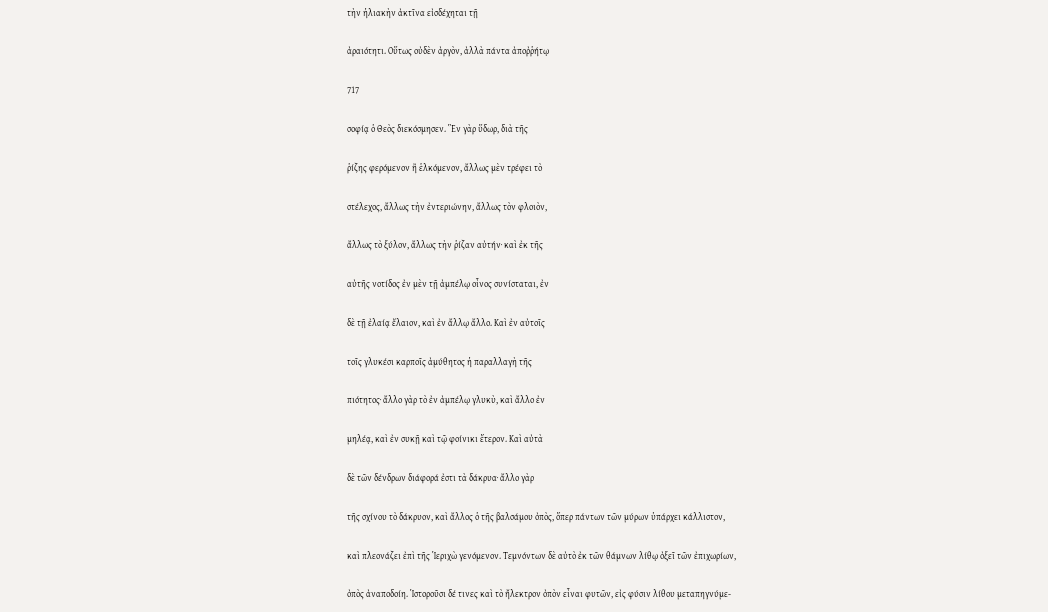τὴν ἡλιακὴν ἀκτῖνα εἰσδέχηται τῇ

ἀραιότητι. Οὕτως οὐδὲν ἀργὸν, ἀλλὰ πάντα ἀποῤῥήτῳ

717

σοφίᾳ ὁ Θεὸς διεκόσμησεν. Ἓν γὰρ ὕδωρ, διὰ τῆς

ῥίζης φερόμενον ἢ ἑλκόμενον, ἄλλως μὲν τρέφει τὸ

στέλεχος, ἄλλως τὴν ἐντεριώνην, ἄλλως τὸν φλοιὸν,

ἄλλως τὸ ξύλον, ἄλλως τὴν ῥίζαν αὐτήν· καὶ ἐκ τῆς

αὐτῆς νοτίδος ἐν μὲν τῇ ἀμπέλῳ οἶνος συνίσταται, ἐν

δὲ τῇ ἐλαίᾳ ἔλαιον, καὶ ἐν ἄλλῳ ἄλλο. Καὶ ἐν αὐτοῖς

τοῖς γλυκέσι καρποῖς ἀμύθητος ἡ παραλλαγὴ τῆς

πιότητος· ἄλλο γὰρ τὸ ἐν ἀμπέλῳ γλυκὺ, καὶ ἄλλο ἐν

μηλέᾳ, καὶ ἐν συκῇ καὶ τῷ φοίνικι ἕτερον. Καὶ αὐτὰ

δὲ τῶν δένδρων διάφορά ἐστι τὰ δάκρυα· ἄλλο γὰρ

τῆς σχίνου τὸ δάκρυον, καὶ ἄλλος ὁ τῆς βαλσάμου ὀπὸς, ὅπερ πάντων τῶν μύρων ὑπάρχει κάλλιστον,

καὶ πλεονάζει ἐπὶ τῆς Ἱεριχὼ γενόμενον. Τεμνόντων δὲ αὐτὸ ἐκ τῶν θάμνων λίθῳ ὀξεῖ τῶν ἐπιχωρίων,

ὀπὸς ἀναποδοίη. Ἱστοροῦσι δέ τινες καὶ τὸ ἤλεκτρον ὀπὸν εἶναι φυτῶν, εἰς φύσιν λίθου μεταπηγνύμε-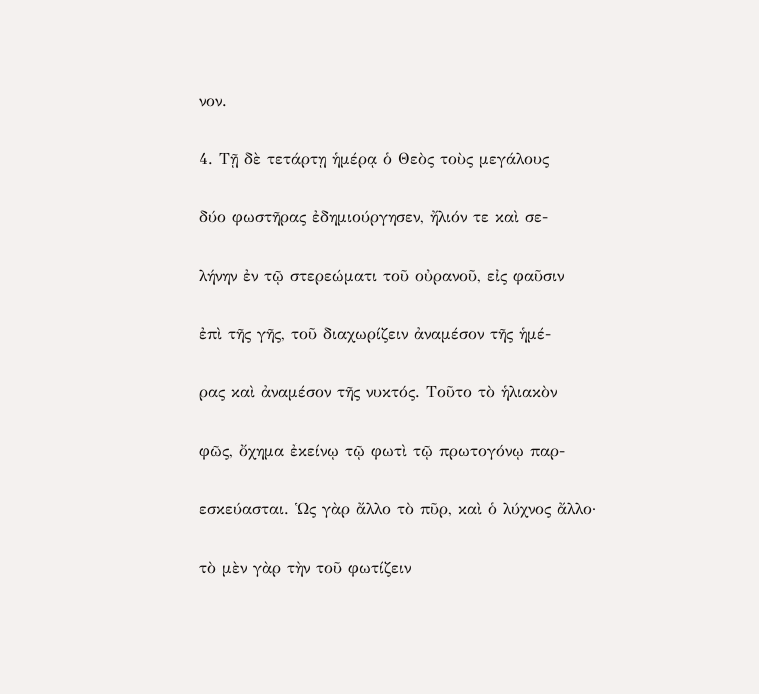νον.

4. Τῇ δὲ τετάρτῃ ἡμέρᾳ ὁ Θεὸς τοὺς μεγάλους

δύο φωστῆρας ἐδημιούργησεν, ἤλιόν τε καὶ σε-

λήνην ἐν τῷ στερεώματι τοῦ οὐρανοῦ, εἰς φαῦσιν

ἐπὶ τῆς γῆς, τοῦ διαχωρίζειν ἀναμέσον τῆς ἡμέ-

ρας καὶ ἀναμέσον τῆς νυκτός. Τοῦτο τὸ ἡλιακὸν

φῶς, ὄχημα ἐκείνῳ τῷ φωτὶ τῷ πρωτογόνῳ παρ-

εσκεύασται. Ὡς γὰρ ἄλλο τὸ πῦρ, καὶ ὁ λύχνος ἄλλο·

τὸ μὲν γὰρ τὴν τοῦ φωτίζειν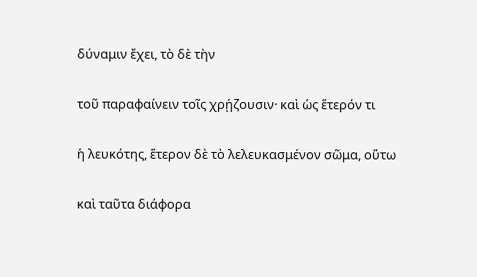δύναμιν ἔχει, τὸ δὲ τὴν

τοῦ παραφαίνειν τοῖς χρῄζουσιν· καὶ ὡς ἕτερόν τι

ἡ λευκότης, ἕτερον δὲ τὸ λελευκασμένον σῶμα, οὕτω

καὶ ταῦτα διάφορα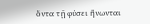ὄντα τῇ φύσει ἥνωνται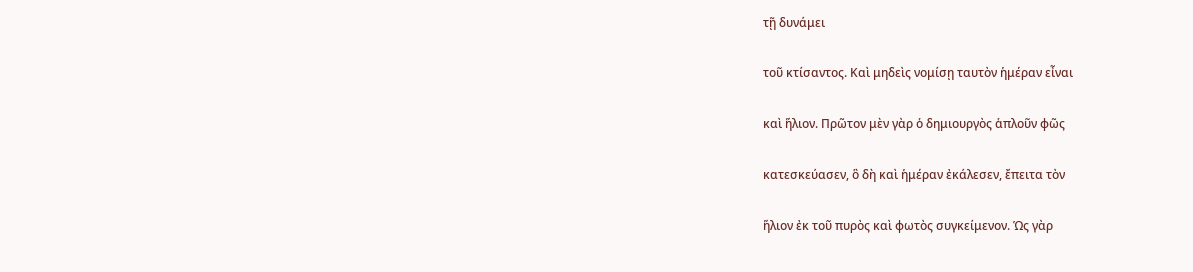τῇ δυνάμει

τοῦ κτίσαντος. Καὶ μηδεὶς νομίσῃ ταυτὸν ἡμέραν εἶναι

καὶ ἥλιον. Πρῶτον μὲν γὰρ ὁ δημιουργὸς ἁπλοῦν φῶς

κατεσκεύασεν, ὃ δὴ καὶ ἡμέραν ἐκάλεσεν, ἔπειτα τὸν

ἥλιον ἐκ τοῦ πυρὸς καὶ φωτὸς συγκείμενον. Ὡς γὰρ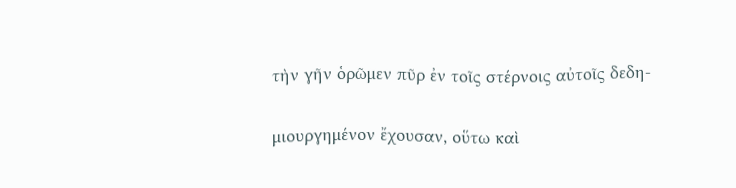τὴν γῆν ὁρῶμεν πῦρ ἐν τοῖς στέρνοις αὐτοῖς δεδη-

μιουργημένον ἔχουσαν, οὕτω καὶ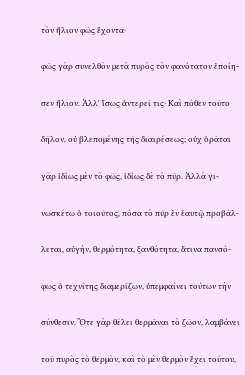τὸν ἥλιον φῶς ἔχοντα·

φῶς γὰρ συνελθὸν μετὰ πυρὸς τὸν φανότατον ἐποίη-

σεν ἥλιον. Ἀλλ' ἴσως ἀντερεῖ τις· Καὶ πόθεν τοῦτο

δῆλον, οὐ βλεπομένης τῆς διαιρέσεως; οὐχ ὁρᾶται

γὰρ ἰδίως μὲν τὸ φῶς, ἰδίως δὲ τὸ πῦρ. Ἀλλὰ γι-

νωσκέτω ὁ τοιοῦτος, πόσα τὸ πῦρ ἐν ἑαυτῷ προβάλ-

λεται, αὐγὴν, θερμότητα, ξανθότητα, ἅτινα πανσό-

φως ὁ τεχνίτης διαμερίζων, ὑπεμφαίνει τούτων τὴν

σύνθεσιν. Ὅτε γὰρ θέλει θερμᾶναι τὸ ζῶον, λαμβάνει

τοῦ πυρὸς τὸ θερμὸν, καὶ τὸ μὲν θερμὸν ἔχει τούτου,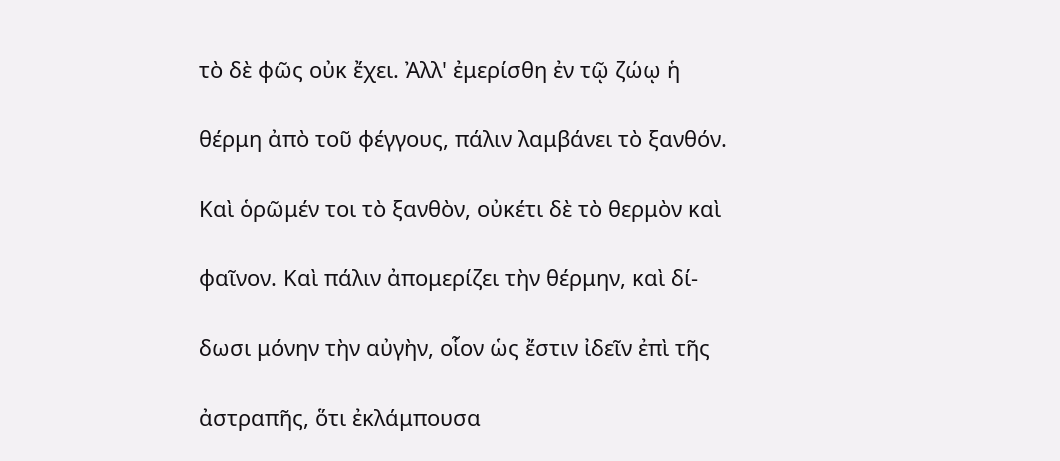τὸ δὲ φῶς οὐκ ἔχει. Ἀλλ' ἐμερίσθη ἐν τῷ ζώῳ ἡ

θέρμη ἀπὸ τοῦ φέγγους, πάλιν λαμβάνει τὸ ξανθόν.

Καὶ ὁρῶμέν τοι τὸ ξανθὸν, οὐκέτι δὲ τὸ θερμὸν καὶ

φαῖνον. Καὶ πάλιν ἀπομερίζει τὴν θέρμην, καὶ δί-

δωσι μόνην τὴν αὐγὴν, οἷον ὡς ἔστιν ἰδεῖν ἐπὶ τῆς

ἀστραπῆς, ὅτι ἐκλάμπουσα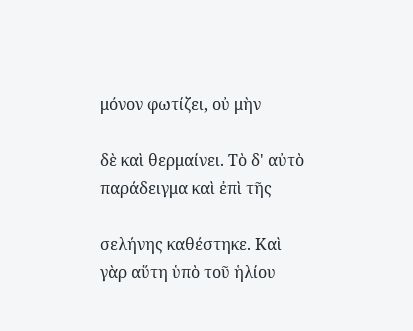μόνον φωτίζει, οὐ μὴν

δὲ καὶ θερμαίνει. Τὸ δ' αὐτὸ παράδειγμα καὶ ἐπὶ τῆς

σελήνης καθέστηκε. Καὶ γὰρ αὕτη ὑπὸ τοῦ ἡλίου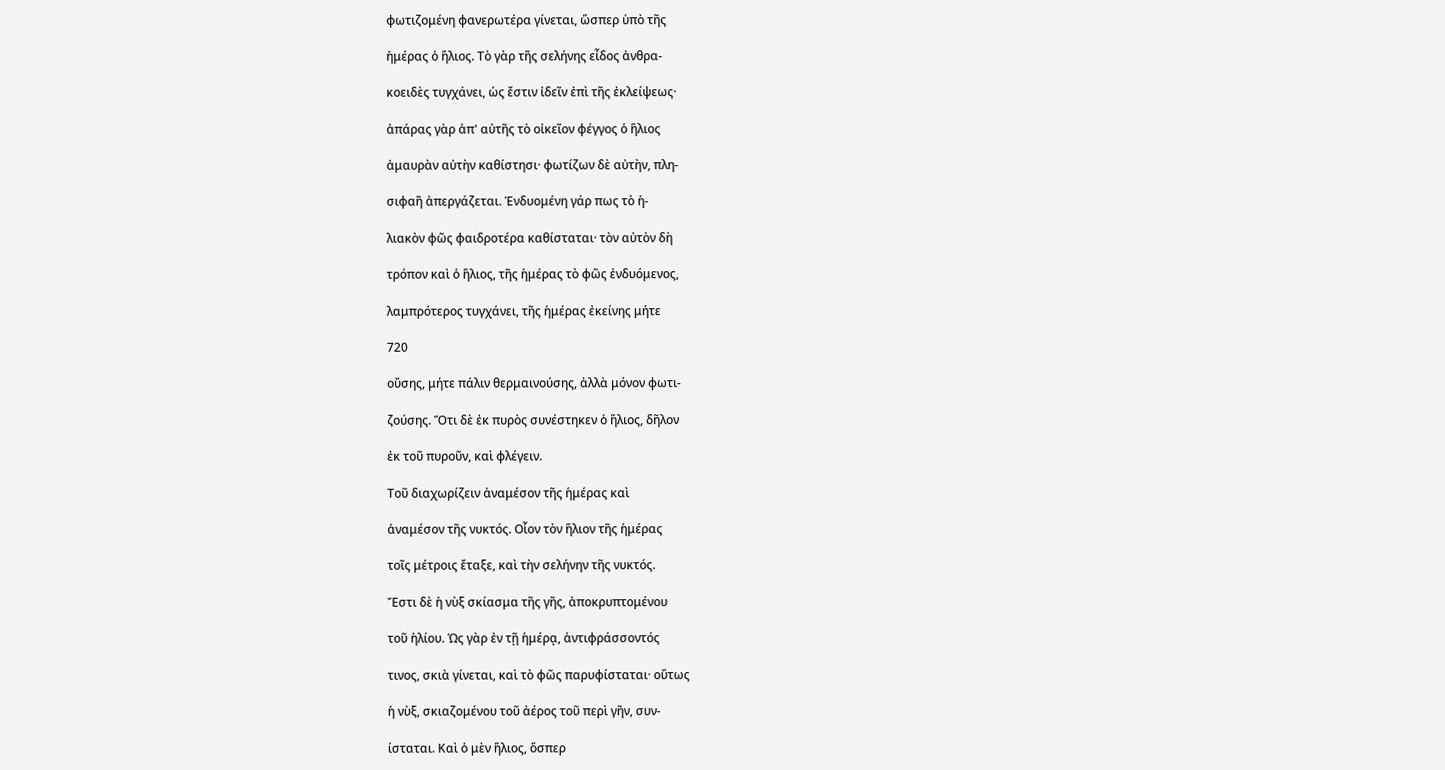φωτιζομένη φανερωτέρα γίνεται, ὥσπερ ὑπὸ τῆς

ἡμέρας ὁ ἥλιος. Τὸ γὰρ τῆς σελήνης εἶδος ἀνθρα-

κοειδὲς τυγχάνει, ὡς ἔστιν ἰδεῖν ἐπὶ τῆς ἐκλείψεως·

ἀπάρας γὰρ ἀπ' αὐτῆς τὸ οἰκεῖον φέγγος ὁ ἥλιος

ἀμαυρὰν αὐτὴν καθίστησι· φωτίζων δὲ αὐτὴν, πλη-

σιφαῆ ἀπεργάζεται. Ἐνδυομένη γάρ πως τὸ ἡ-

λιακὸν φῶς φαιδροτέρα καθίσταται· τὸν αὐτὸν δὴ

τρόπον καὶ ὁ ἥλιος, τῆς ἡμέρας τὸ φῶς ἐνδυόμενος,

λαμπρότερος τυγχάνει, τῆς ἡμέρας ἐκείνης μήτε

720

οὔσης, μήτε πάλιν θερμαινούσης, ἀλλὰ μόνον φωτι-

ζούσης. Ὅτι δὲ ἐκ πυρὸς συνέστηκεν ὁ ἥλιος, δῆλον

ἐκ τοῦ πυροῦν, καὶ φλέγειν.

Τοῦ διαχωρίζειν ἀναμέσον τῆς ἡμέρας καὶ

ἀναμέσον τῆς νυκτός. Οἷον τὸν ἥλιον τῆς ἡμέρας

τοῖς μέτροις ἔταξε, καὶ τὴν σελήνην τῆς νυκτός.

Ἔστι δὲ ἡ νὺξ σκίασμα τῆς γῆς, ἀποκρυπτομένου

τοῦ ἡλίου. Ὡς γὰρ ἐν τῇ ἡμέρᾳ, ἀντιφράσσοντός

τινος, σκιὰ γίνεται, καὶ τὸ φῶς παρυφίσταται· οὕτως

ἡ νὺξ, σκιαζομένου τοῦ ἀέρος τοῦ περὶ γῆν, συν-

ίσταται. Καὶ ὁ μὲν ἥλιος, ὅσπερ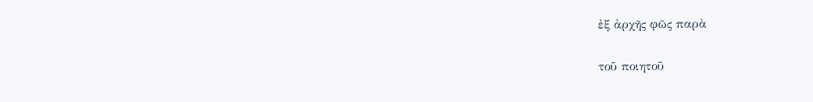ἐξ ἀρχῆς φῶς παρὰ

τοῦ ποιητοῦ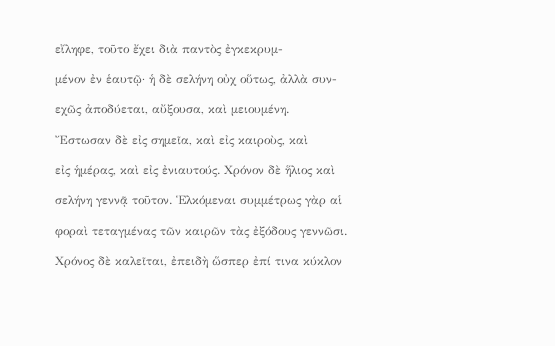εἴληφε, τοῦτο ἔχει διὰ παντὸς ἐγκεκρυμ-

μένον ἐν ἑαυτῷ· ἡ δὲ σελήνη οὐχ οὕτως, ἀλλὰ συν-

εχῶς ἀποδύεται, αὔξουσα, καὶ μειουμένη.

Ἔστωσαν δὲ εἰς σημεῖα, καὶ εἰς καιροὺς, καὶ

εἰς ἡμέρας, καὶ εἰς ἐνιαυτούς. Χρόνον δὲ ἥλιος καὶ

σελήνη γεννᾷ τοῦτον. Ἑλκόμεναι συμμέτρως γὰρ αἱ

φοραὶ τεταγμένας τῶν καιρῶν τὰς ἐξόδους γεννῶσι.

Χρόνος δὲ καλεῖται, ἐπειδὴ ὥσπερ ἐπί τινα κύκλον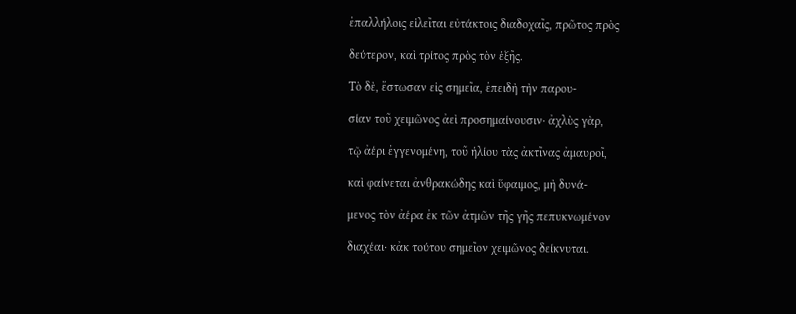ἐπαλλήλοις εἱλεῖται εὐτάκτοις διαδοχαῖς, πρῶτος πρὸς

δεύτερον, καὶ τρίτος πρὸς τὸν ἑξῆς.

Τὸ δὲ, ἔστωσαν εἰς σημεῖα, ἐπειδὴ τὴν παρου-

σίαν τοῦ χειμῶνος ἀεὶ προσημαίνουσιν· ἀχλὺς γὰρ,

τῷ ἀέρι ἐγγενομένη, τοῦ ἡλίου τὰς ἀκτῖνας ἀμαυροῖ,

καὶ φαίνεται ἀνθρακώδης καὶ ὕφαιμος, μὴ δυνά-

μενος τὸν ἀέρα ἐκ τῶν ἀτμῶν τῆς γῆς πεπυκνωμένον

διαχέαι· κἀκ τούτου σημεῖον χειμῶνος δείκνυται.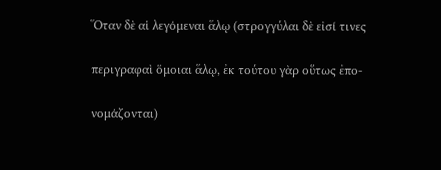Ὅταν δὲ αἱ λεγόμεναι ἅλῳ (στρογγύλαι δὲ εἰσί τινες

περιγραφαὶ ὅμοιαι ἅλῳ, ἐκ τούτου γὰρ οὕτως ἐπο-

νομάζονται)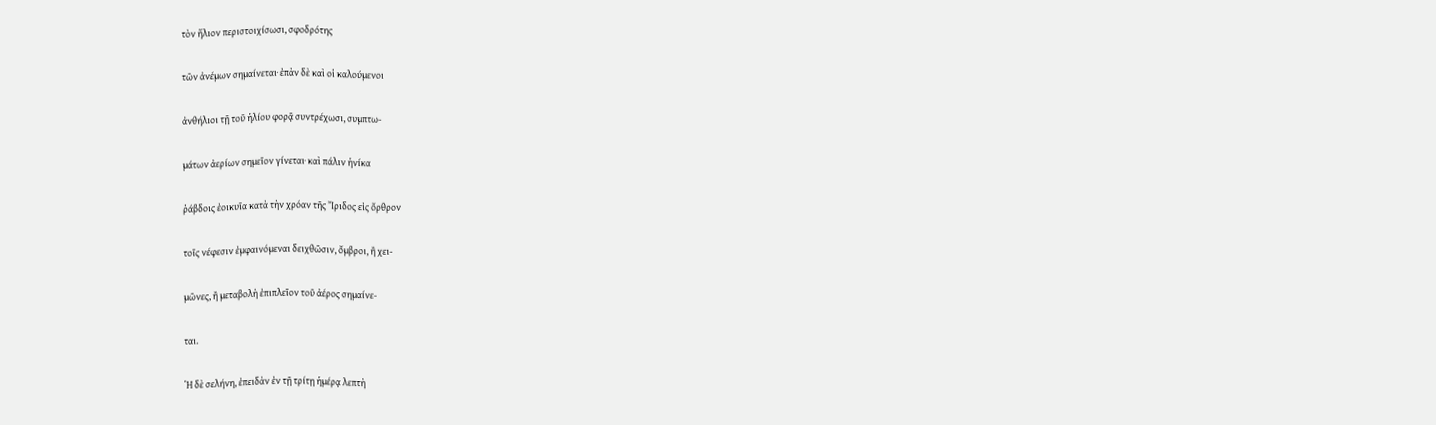τὸν ἥλιον περιστοιχίσωσι, σφοδρότης

τῶν ἀνέμων σημαίνεται· ἐπὰν δὲ καὶ οἱ καλούμενοι

ἀνθήλιοι τῇ τοῦ ἡλίου φορᾷ συντρέχωσι, συμπτω-

μάτων ἀερίων σημεῖον γίνεται· καὶ πάλιν ἡνίκα

ῥάβδοις ἐοικυῖα κατὰ τὴν χρόαν τῆς Ἴριδος εἰς ὄρθρον

τοῖς νέφεσιν ἐμφαινόμεναι δειχθῶσιν, ὄμβροι, ἢ χει-

μῶνες, ἢ μεταβολὴ ἐπιπλεῖον τοῦ ἀέρος σημαίνε-

ται.

Ἡ δὲ σελήνη, ἐπειδὰν ἐν τῇ τρίτῃ ἡμέρᾳ λεπτὴ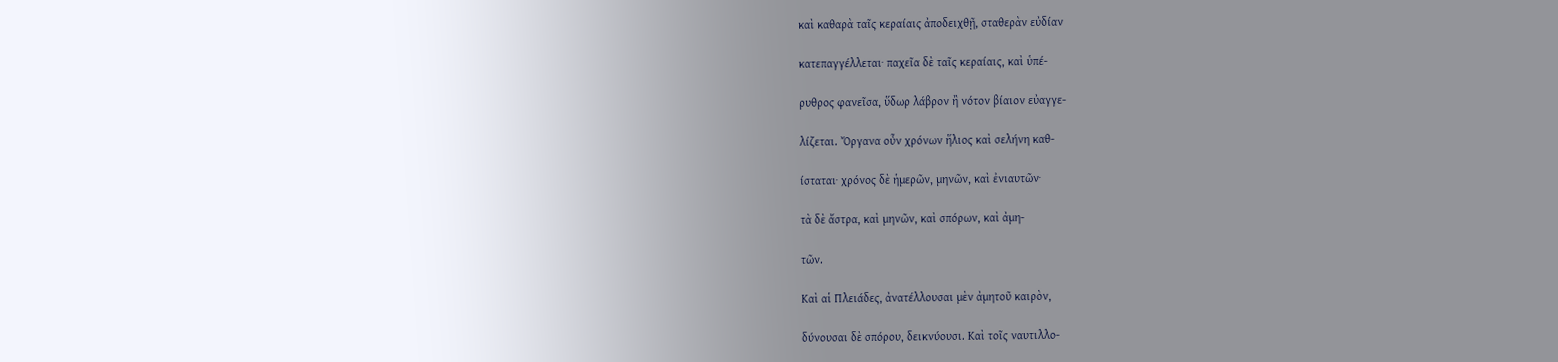καὶ καθαρὰ ταῖς κεραίαις ἀποδειχθῇ, σταθερὰν εὐδίαν

κατεπαγγέλλεται· παχεῖα δὲ ταῖς κεραίαις, καὶ ὑπέ-

ρυθρος φανεῖσα, ὕδωρ λάβρον ἢ νότον βίαιον εὐαγγε-

λίζεται. Ὄργανα οὖν χρόνων ἥλιος καὶ σελήνη καθ-

ίσταται· χρόνος δὲ ἡμερῶν, μηνῶν, καὶ ἐνιαυτῶν·

τὰ δὲ ἄστρα, καὶ μηνῶν, καὶ σπόρων, καὶ ἀμη-

τῶν.

Καὶ αἱ Πλειάδες, ἀνατέλλουσαι μὲν ἀμητοῦ καιρὸν,

δύνουσαι δὲ σπόρου, δεικνύουσι. Καὶ τοῖς ναυτιλλο-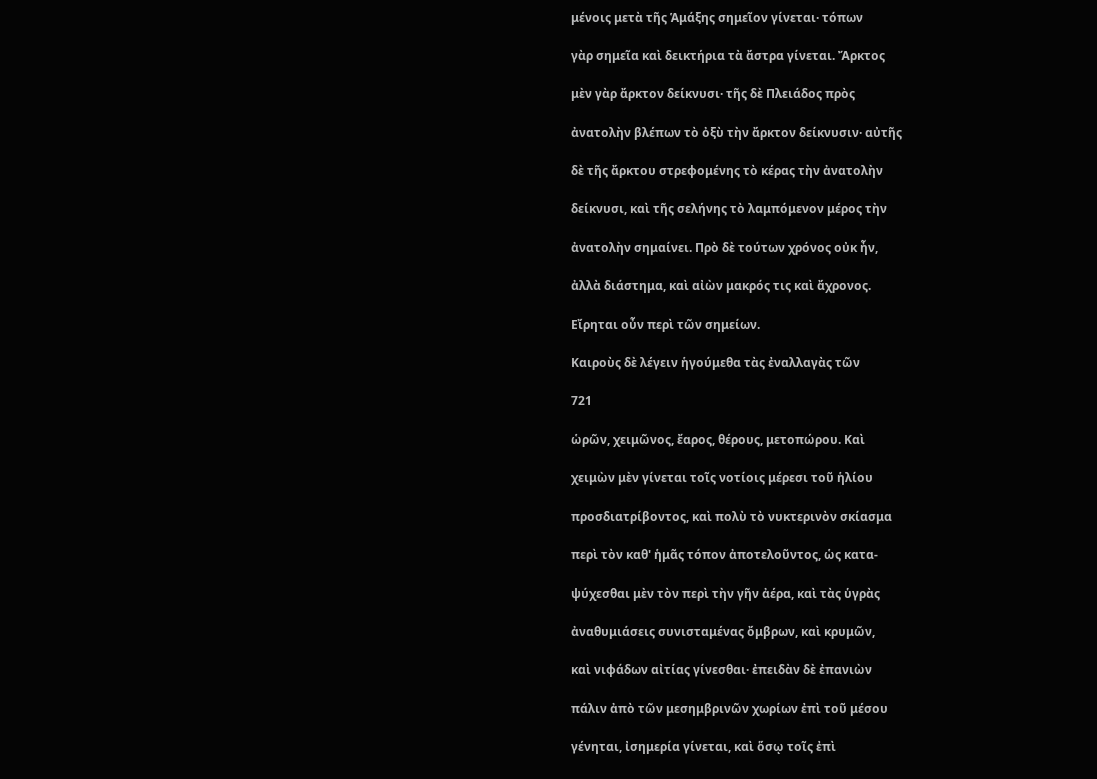μένοις μετὰ τῆς Ἁμάξης σημεῖον γίνεται· τόπων

γὰρ σημεῖα καὶ δεικτήρια τὰ ἄστρα γίνεται. Ἄρκτος

μὲν γὰρ ἄρκτον δείκνυσι· τῆς δὲ Πλειάδος πρὸς

ἀνατολὴν βλέπων τὸ ὀξὺ τὴν ἄρκτον δείκνυσιν· αὐτῆς

δὲ τῆς ἄρκτου στρεφομένης τὸ κέρας τὴν ἀνατολὴν

δείκνυσι, καὶ τῆς σελήνης τὸ λαμπόμενον μέρος τὴν

ἀνατολὴν σημαίνει. Πρὸ δὲ τούτων χρόνος οὐκ ἦν,

ἀλλὰ διάστημα, καὶ αἰὼν μακρός τις καὶ ἄχρονος.

Εἴρηται οὖν περὶ τῶν σημείων.

Καιροὺς δὲ λέγειν ἡγούμεθα τὰς ἐναλλαγὰς τῶν

721

ὡρῶν, χειμῶνος, ἔαρος, θέρους, μετοπώρου. Καὶ

χειμὼν μὲν γίνεται τοῖς νοτίοις μέρεσι τοῦ ἡλίου

προσδιατρίβοντος, καὶ πολὺ τὸ νυκτερινὸν σκίασμα

περὶ τὸν καθ' ἡμᾶς τόπον ἀποτελοῦντος, ὡς κατα-

ψύχεσθαι μὲν τὸν περὶ τὴν γῆν ἀέρα, καὶ τὰς ὑγρὰς

ἀναθυμιάσεις συνισταμένας ὄμβρων, καὶ κρυμῶν,

καὶ νιφάδων αἰτίας γίνεσθαι· ἐπειδὰν δὲ ἐπανιὼν

πάλιν ἀπὸ τῶν μεσημβρινῶν χωρίων ἐπὶ τοῦ μέσου

γένηται, ἰσημερία γίνεται, καὶ ὅσῳ τοῖς ἐπὶ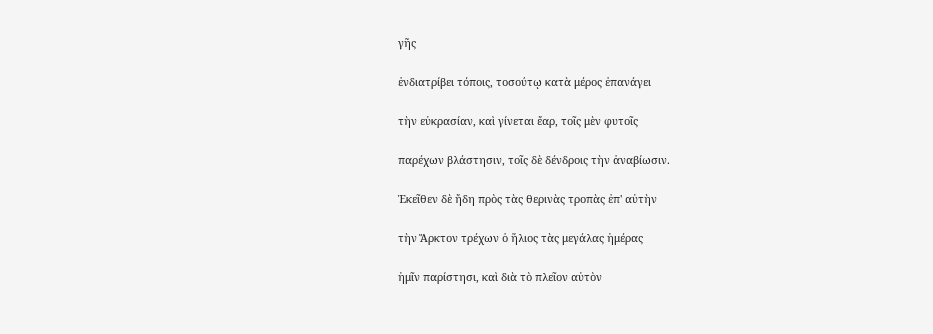γῆς

ἐνδιατρίβει τόποις, τοσούτῳ κατὰ μέρος ἐπανάγει

τὴν εὐκρασίαν, καὶ γίνεται ἔαρ, τοῖς μὲν φυτοῖς

παρέχων βλάστησιν, τοῖς δὲ δένδροις τὴν ἀναβίωσιν.

Ἐκεῖθεν δὲ ἤδη πρὸς τὰς θερινὰς τροπὰς ἐπ' αὐτὴν

τὴν Ἄρκτον τρέχων ὁ ἥλιος τὰς μεγάλας ἡμέρας

ἡμῖν παρίστησι, καὶ διὰ τὸ πλεῖον αὐτὸν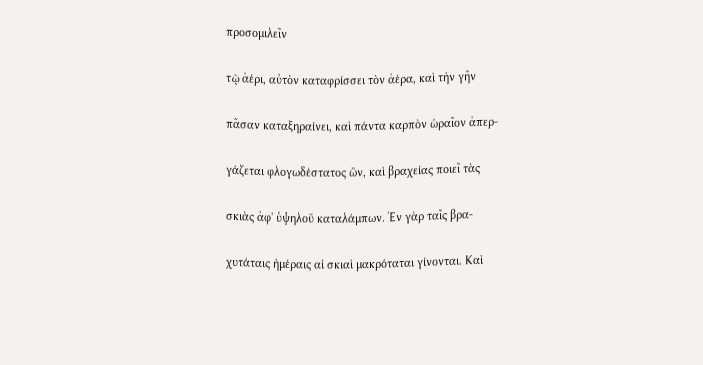προσομιλεῖν

τῷ ἀέρι, αὐτὸν καταφρίσσει τὸν ἀέρα, καὶ τὴν γῆν

πᾶσαν καταξηραίνει, καὶ πάντα καρπὸν ὡραῖον ἀπερ-

γάζεται φλογωδέστατος ὢν, καὶ βραχείας ποιεῖ τὰς

σκιὰς ἀφ' ὑψηλοῦ καταλάμπων. Ἐν γὰρ ταῖς βρα-

χυτάταις ἡμέραις αἱ σκιαὶ μακρόταται γίνονται. Καὶ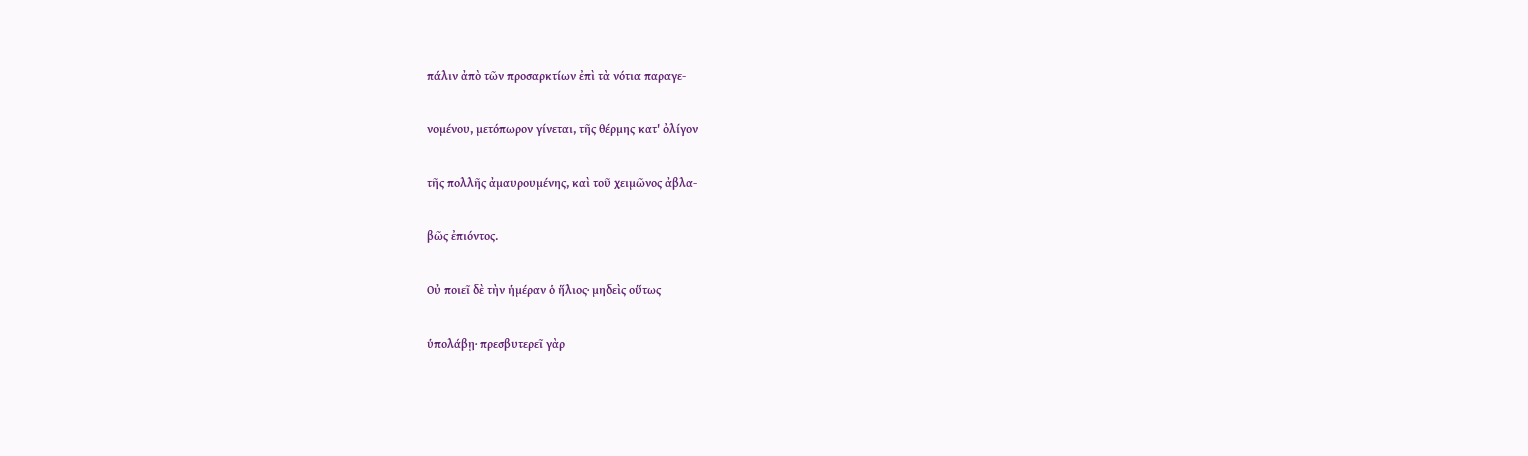πάλιν ἀπὸ τῶν προσαρκτίων ἐπὶ τὰ νότια παραγε-

νομένου, μετόπωρον γίνεται, τῆς θέρμης κατ' ὀλίγον

τῆς πολλῆς ἀμαυρουμένης, καὶ τοῦ χειμῶνος ἀβλα-

βῶς ἐπιόντος.

Οὐ ποιεῖ δὲ τὴν ἡμέραν ὁ ἥλιος· μηδεὶς οὕτως

ὑπολάβῃ· πρεσβυτερεῖ γὰρ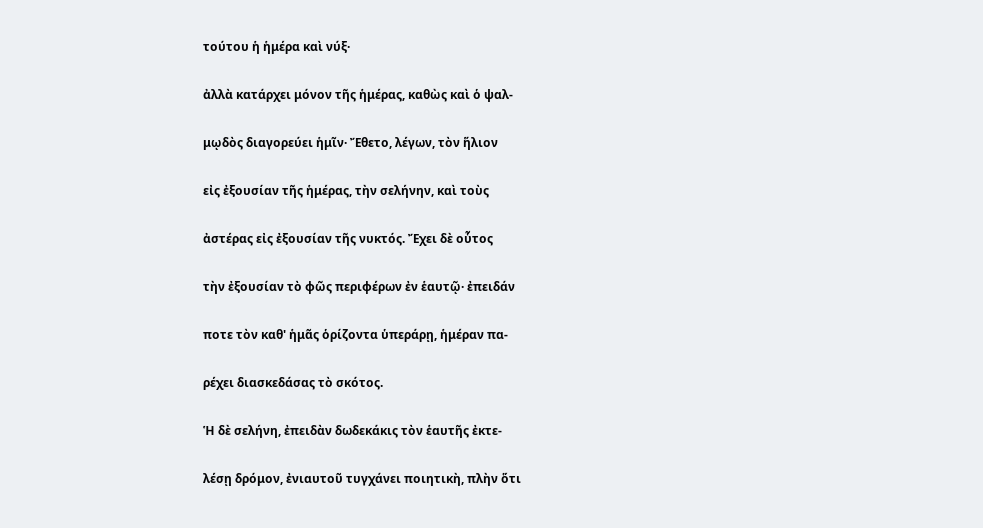τούτου ἡ ἡμέρα καὶ νύξ·

ἀλλὰ κατάρχει μόνον τῆς ἡμέρας, καθὼς καὶ ὁ ψαλ-

μῳδὸς διαγορεύει ἡμῖν· Ἔθετο, λέγων, τὸν ἥλιον

εἰς ἐξουσίαν τῆς ἡμέρας, τὴν σελήνην, καὶ τοὺς

ἀστέρας εἰς ἐξουσίαν τῆς νυκτός. Ἔχει δὲ οὗτος

τὴν ἐξουσίαν τὸ φῶς περιφέρων ἐν ἑαυτῷ· ἐπειδάν

ποτε τὸν καθ' ἡμᾶς ὁρίζοντα ὑπεράρῃ, ἡμέραν πα-

ρέχει διασκεδάσας τὸ σκότος.

Ἡ δὲ σελήνη, ἐπειδὰν δωδεκάκις τὸν ἑαυτῆς ἐκτε-

λέσῃ δρόμον, ἐνιαυτοῦ τυγχάνει ποιητικὴ, πλὴν ὅτι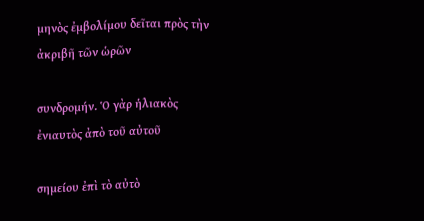μηνὸς ἐμβολίμου δεῖται πρὸς τὴν ἀκριβῆ τῶν ὡρῶν

συνδρομήν. Ὁ γὰρ ἡλιακὸς ἐνιαυτὸς ἀπὸ τοῦ αὐτοῦ

σημείου ἐπὶ τὸ αὐτὸ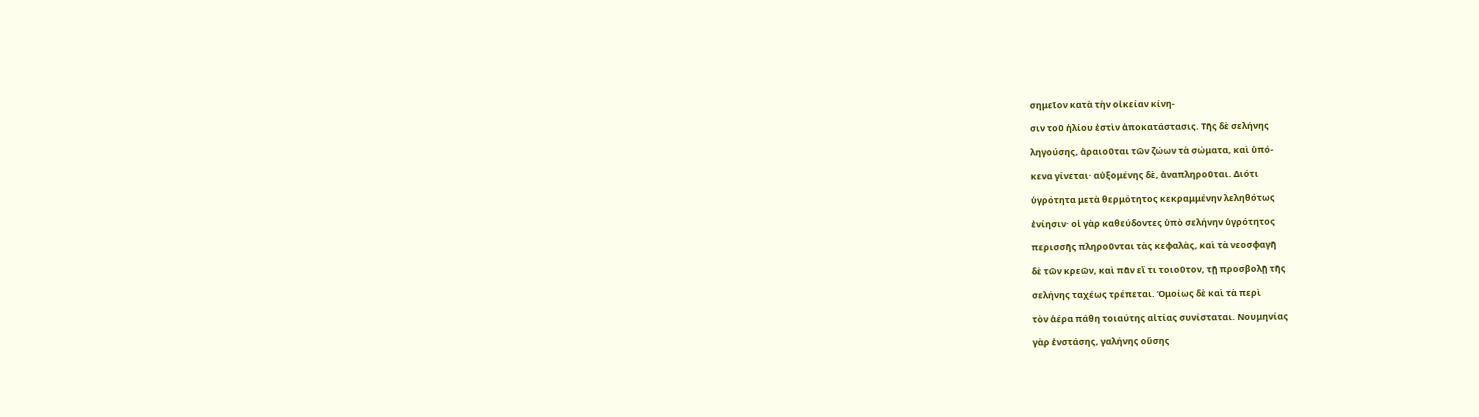σημεῖον κατὰ τὴν οἰκείαν κίνη-

σιν τοῦ ἡλίου ἐστὶν ἀποκατάστασις. Τῆς δὲ σελήνης

ληγούσης, ἀραιοῦται τῶν ζώων τὰ σώματα, καὶ ὑπό-

κενα γίνεται· αὐξομένης δὲ, ἀναπληροῦται. Διότι

ὑγρότητα μετὰ θερμότητος κεκραμμένην λεληθότως

ἐνίησιν· οἱ γὰρ καθεύδοντες ὑπὸ σελήνην ὑγρότητος

περισσῆς πληροῦνται τὰς κεφαλὰς, καὶ τὰ νεοσφαγῆ

δὲ τῶν κρεῶν, καὶ πᾶν εἴ τι τοιοῦτον, τῇ προσβολῇ τῆς

σελήνης ταχέως τρέπεται. Ὁμοίως δὲ καὶ τὰ περὶ

τὸν ἀέρα πάθη τοιαύτης αἰτίας συνίσταται. Νουμηνίας

γὰρ ἐνστάσης, γαλήνης οὔσης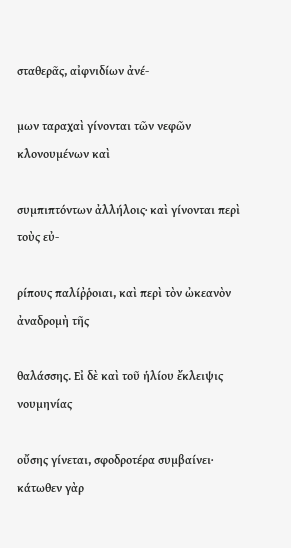σταθερᾶς, αἰφνιδίων ἀνέ-

μων ταραχαὶ γίνονται τῶν νεφῶν κλονουμένων καὶ

συμπιπτόντων ἀλλήλοις· καὶ γίνονται περὶ τοὺς εὐ-

ρίπους παλίῤῥοιαι, καὶ περὶ τὸν ὠκεανὸν ἀναδρομὴ τῆς

θαλάσσης. Εἰ δὲ καὶ τοῦ ἡλίου ἔκλειψις νουμηνίας

οὔσης γίνεται, σφοδροτέρα συμβαίνει· κάτωθεν γὰρ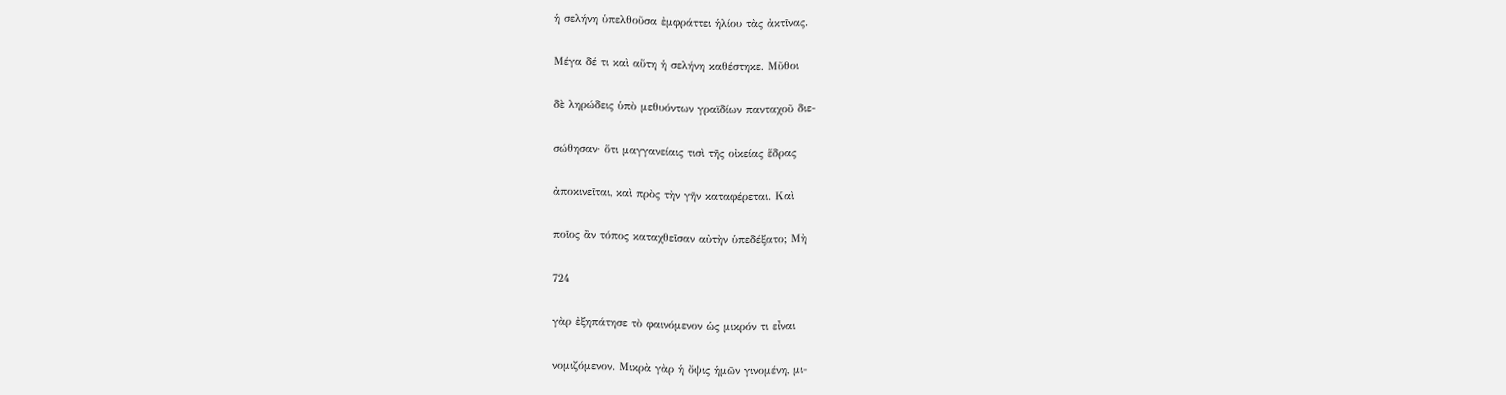ἡ σελήνη ὑπελθοῦσα ἐμφράττει ἡλίου τὰς ἀκτῖνας.

Μέγα δέ τι καὶ αὕτη ἡ σελήνη καθέστηκε. Μῦθοι

δὲ ληρώδεις ὑπὸ μεθυόντων γραϊδίων πανταχοῦ διε-

σώθησαν· ὅτι μαγγανείαις τισὶ τῆς οἰκείας ἕδρας

ἀποκινεῖται, καὶ πρὸς τὴν γῆν καταφέρεται. Καὶ

ποῖος ἂν τόπος καταχθεῖσαν αὐτὴν ὑπεδέξατο; Μὴ

724

γὰρ ἐξηπάτησε τὸ φαινόμενον ὡς μικρόν τι εἶναι

νομιζόμενον. Μικρὰ γὰρ ἡ ὄψις ἡμῶν γινομένη, μι-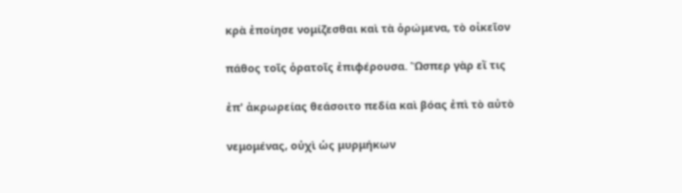κρὰ ἐποίησε νομίζεσθαι καὶ τὰ ὁρώμενα, τὸ οἰκεῖον

πάθος τοῖς ὁρατοῖς ἐπιφέρουσα. Ὥσπερ γὰρ εἴ τις

ἐπ' ἀκρωρείας θεάσοιτο πεδία καὶ βόας ἐπὶ τὸ αὐτὸ

νεμομένας, οὐχὶ ὡς μυρμήκων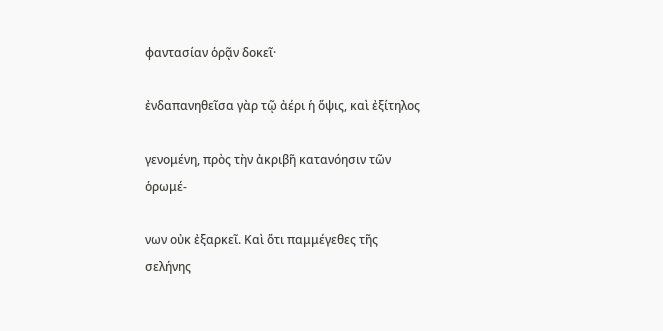φαντασίαν ὁρᾷν δοκεῖ·

ἐνδαπανηθεῖσα γὰρ τῷ ἀέρι ἡ ὅψις, καὶ ἐξίτηλος

γενομένη, πρὸς τὴν ἀκριβῆ κατανόησιν τῶν ὁρωμέ-

νων οὐκ ἐξαρκεῖ. Καὶ ὅτι παμμέγεθες τῆς σελήνης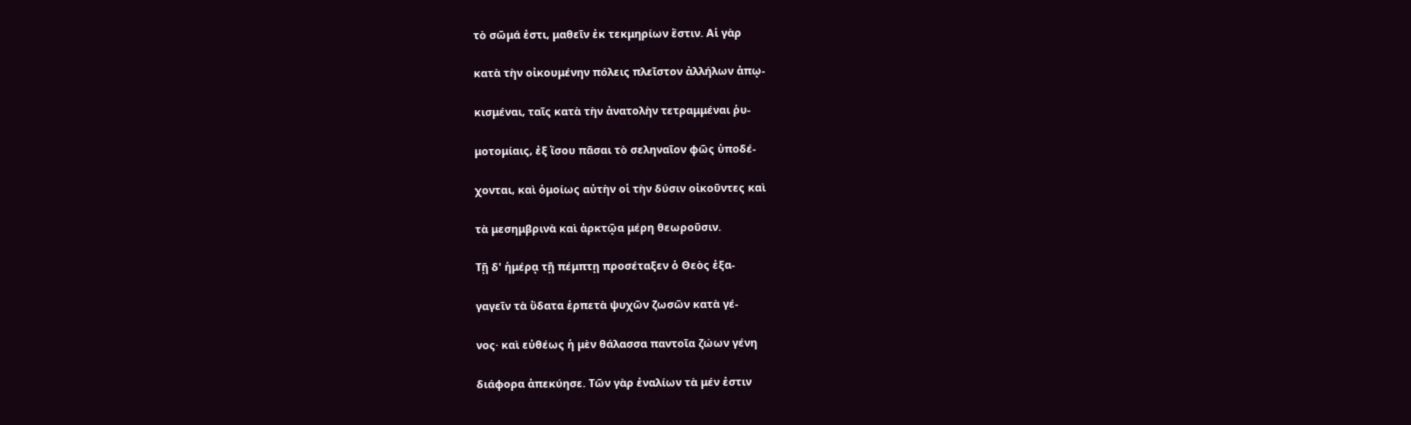τὸ σῶμά ἐστι, μαθεῖν ἐκ τεκμηρίων ἕστιν. Αἱ γὰρ

κατὰ τὴν οἰκουμένην πόλεις πλεῖστον ἀλλήλων ἀπῳ-

κισμέναι, ταῖς κατὰ τὴν ἀνατολὴν τετραμμέναι ῥυ-

μοτομίαις, ἐξ ἴσου πᾶσαι τὸ σεληναῖον φῶς ὑποδέ-

χονται, καὶ ὁμοίως αὐτὴν οἱ τὴν δύσιν οἰκοῦντες καὶ

τὰ μεσημβρινὰ καὶ ἀρκτῷα μέρη θεωροῦσιν.

Τῇ δ' ἡμέρᾳ τῇ πέμπτῃ προσέταξεν ὁ Θεὸς ἐξα-

γαγεῖν τὰ ὕδατα ἑρπετὰ ψυχῶν ζωσῶν κατὰ γέ-

νος· καὶ εὐθέως ἡ μὲν θάλασσα παντοῖα ζώων γένη

διάφορα ἀπεκύησε. Τῶν γὰρ ἐναλίων τὰ μέν ἐστιν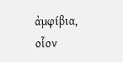ἀμφίβια, οἷον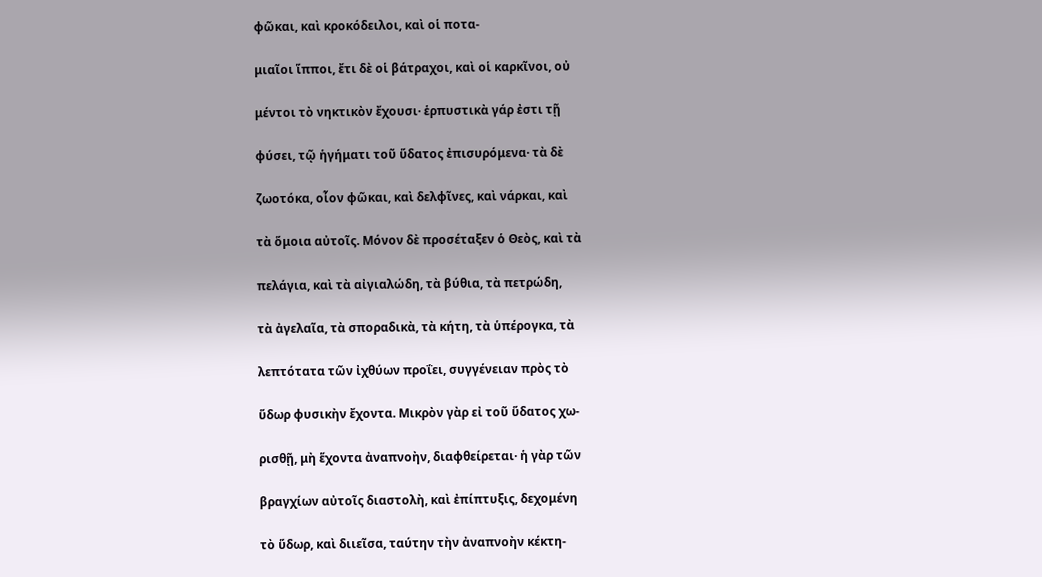φῶκαι, καὶ κροκόδειλοι, καὶ οἱ ποτα-

μιαῖοι ἵπποι, ἔτι δὲ οἱ βάτραχοι, καὶ οἱ καρκῖνοι, οὐ

μέντοι τὸ νηκτικὸν ἔχουσι· ἑρπυστικὰ γάρ ἐστι τῇ

φύσει, τῷ ἡγήματι τοῦ ὕδατος ἐπισυρόμενα· τὰ δὲ

ζωοτόκα, οἷον φῶκαι, καὶ δελφῖνες, καὶ νάρκαι, καὶ

τὰ ὅμοια αὐτοῖς. Μόνον δὲ προσέταξεν ὁ Θεὸς, καὶ τὰ

πελάγια, καὶ τὰ αἰγιαλώδη, τὰ βύθια, τὰ πετρώδη,

τὰ ἀγελαῖα, τὰ σποραδικὰ, τὰ κήτη, τὰ ὑπέρογκα, τὰ

λεπτότατα τῶν ἰχθύων προΐει, συγγένειαν πρὸς τὸ

ὕδωρ φυσικὴν ἔχοντα. Μικρὸν γὰρ εἰ τοῦ ὕδατος χω-

ρισθῇ, μὴ ἕχοντα ἀναπνοὴν, διαφθείρεται· ἡ γὰρ τῶν

βραγχίων αὐτοῖς διαστολὴ, καὶ ἐπίπτυξις, δεχομένη

τὸ ὕδωρ, καὶ διιεῖσα, ταύτην τὴν ἀναπνοὴν κέκτη-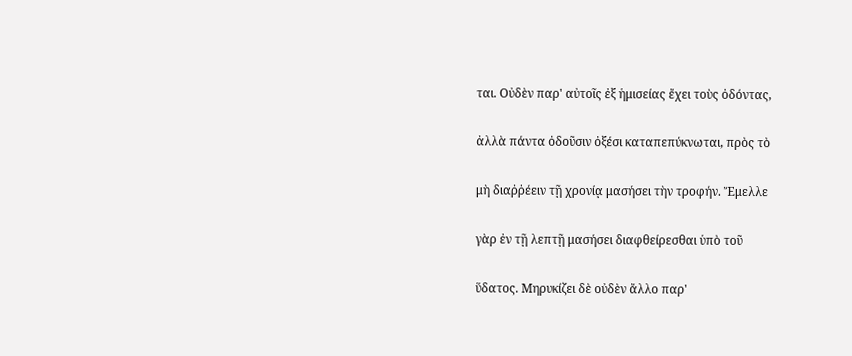ται. Οὐδὲν παρ' αὐτοῖς ἐξ ἡμισείας ἔχει τοὺς ὀδόντας,

ἀλλὰ πάντα ὀδοῦσιν ὀξέσι καταπεπύκνωται, πρὸς τὸ

μὴ διαῤῥέειν τῇ χρονίᾳ μασήσει τὴν τροφήν. Ἔμελλε

γὰρ ἐν τῇ λεπτῇ μασήσει διαφθείρεσθαι ὑπὸ τοῦ

ὕδατος. Μηρυκίζει δὲ οὐδὲν ἄλλο παρ'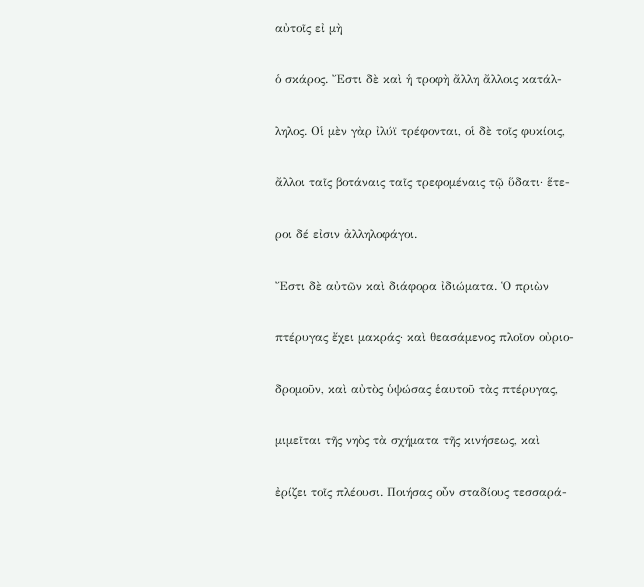αὐτοῖς εἰ μὴ

ὁ σκάρος. Ἔστι δὲ καὶ ἡ τροφὴ ἄλλη ἄλλοις κατάλ-

ληλος. Οἱ μὲν γὰρ ἰλύϊ τρέφονται, οἱ δὲ τοῖς φυκίοις,

ἄλλοι ταῖς βοτάναις ταῖς τρεφομέναις τῷ ὕδατι· ἕτε-

ροι δέ εἰσιν ἀλληλοφάγοι.

Ἔστι δὲ αὐτῶν καὶ διάφορα ἰδιώματα. Ὁ πριὼν

πτέρυγας ἔχει μακράς· καὶ θεασάμενος πλοῖον οὐριο-

δρομοῦν, καὶ αὐτὸς ὑψώσας ἑαυτοῦ τὰς πτέρυγας,

μιμεῖται τῆς νηὸς τὰ σχήματα τῆς κινήσεως, καὶ

ἐρίζει τοῖς πλέουσι. Ποιήσας οὖν σταδίους τεσσαρά-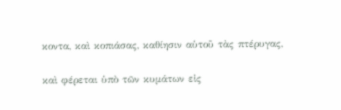κοντα, καὶ κοπιάσας, καθίησιν αὑτοῦ τὰς πτέρυγας,

καὶ φέρεται ὑπὸ τῶν κυμάτων εἰς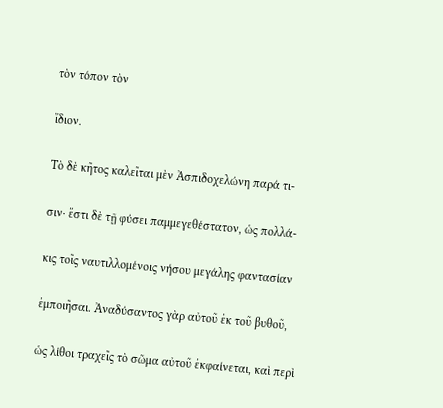τὸν τόπον τὸν

ἴδιον.

Τὸ δὲ κῆτος καλεῖται μὲν Ἀσπιδοχελώνη παρά τι-

σιν· ἔστι δὲ τῇ φύσει παμμεγεθέστατον, ὡς πολλά-

κις τοῖς ναυτιλλομένοις νήσου μεγάλης φαντασίαν

ἐμποιῆσαι. Ἀναδύσαντος γὰρ αὐτοῦ ἐκ τοῦ βυθοῦ,

ὡς λίθοι τραχεῖς τὸ σῶμα αὐτοῦ ἐκφαίνεται, καὶ περὶ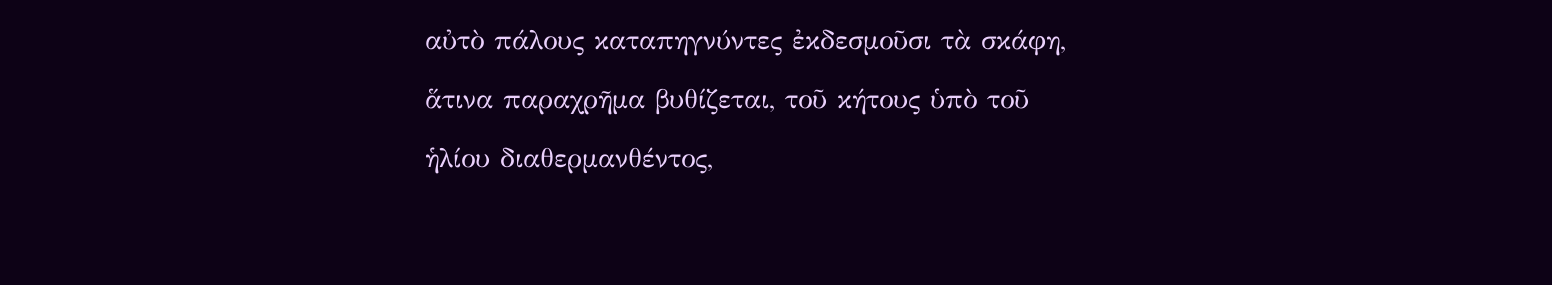αὐτὸ πάλους καταπηγνύντες ἐκδεσμοῦσι τὰ σκάφη,

ἅτινα παραχρῆμα βυθίζεται, τοῦ κήτους ὑπὸ τοῦ

ἡλίου διαθερμανθέντος,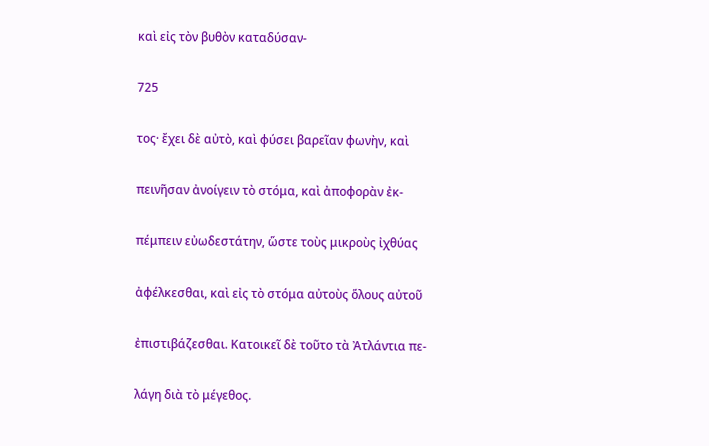καὶ εἰς τὸν βυθὸν καταδύσαν-

725

τος· ἔχει δὲ αὐτὸ, καὶ φύσει βαρεῖαν φωνὴν, καὶ

πεινῆσαν ἀνοίγειν τὸ στόμα, καὶ ἀποφορὰν ἐκ-

πέμπειν εὐωδεστάτην, ὥστε τοὺς μικροὺς ἰχθύας

ἀφέλκεσθαι, καὶ εἰς τὸ στόμα αὐτοὺς ὅλους αὐτοῦ

ἐπιστιβάζεσθαι. Κατοικεῖ δὲ τοῦτο τὰ Ἀτλάντια πε-

λάγη διὰ τὸ μέγεθος.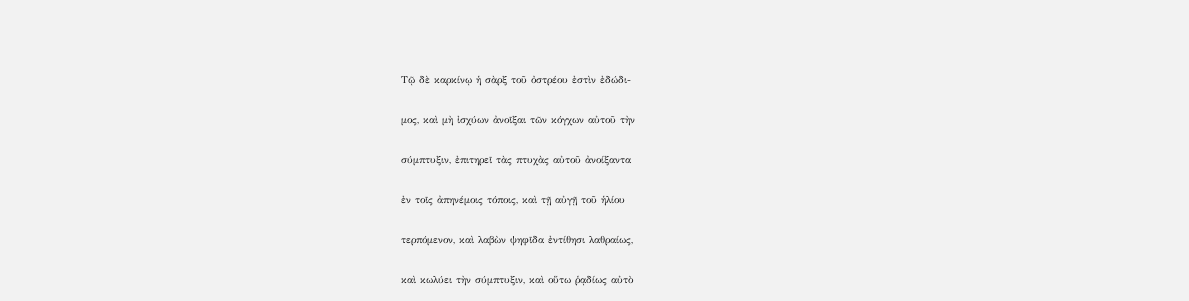Τῷ δὲ καρκίνῳ ἡ σὰρξ τοῦ ὀστρέου ἐστὶν ἐδώδι-

μος, καὶ μὴ ἰσχύων ἀνοῖξαι τῶν κόγχων αὐτοῦ τὴν

σύμπτυξιν, ἐπιτηρεῖ τὰς πτυχὰς αὐτοῦ ἀνοίξαντα

ἐν τοῖς ἀπηνέμοις τόποις, καὶ τῇ αὐγῇ τοῦ ἡλίου

τερπόμενον, καὶ λαβὼν ψηφῖδα ἐντίθησι λαθραίως,

καὶ κωλύει τὴν σύμπτυξιν, καὶ οὕτω ῥᾳδίως αὐτὸ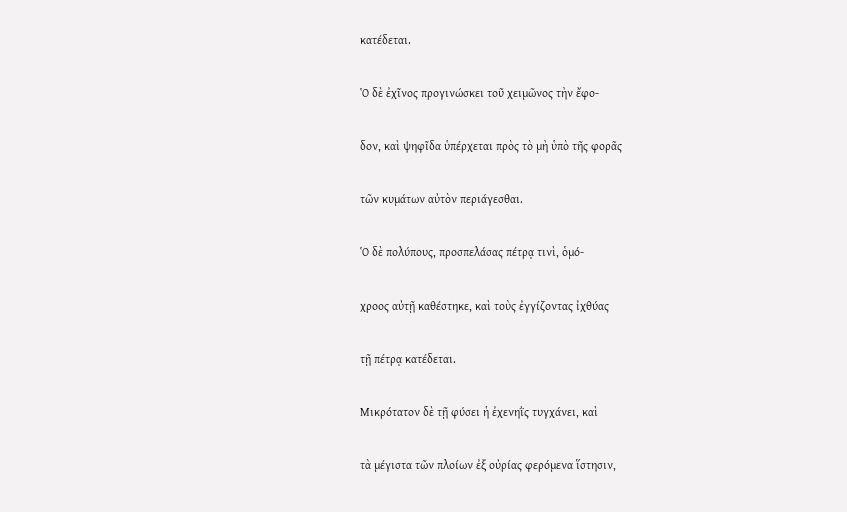κατέδεται.

Ὁ δὲ ἐχῖνος προγινώσκει τοῦ χειμῶνος τὴν ἔφο-

δον, καὶ ψηφῖδα ὑπέρχεται πρὸς τὸ μὴ ὑπὸ τῆς φορᾶς

τῶν κυμάτων αὐτὸν περιάγεσθαι.

Ὁ δὲ πολύπους, προσπελάσας πέτρᾳ τινὶ, ὁμό-

χροος αὐτῇ καθέστηκε, καὶ τοὺς ἐγγίζοντας ἰχθύας

τῇ πέτρᾳ κατέδεται.

Μικρότατον δὲ τῇ φύσει ἡ ἐχενηῒς τυγχάνει, καὶ

τὰ μέγιστα τῶν πλοίων ἐξ οὐρίας φερόμενα ἵστησιν,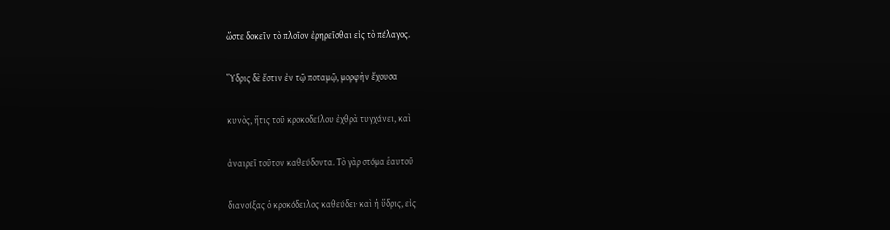ὥστε δοκεῖν τὸ πλοῖον ἐρηρεῖσθαι εἰς τὸ πέλαγος.

Ὕδρις δὲ ἔστιν ἐν τῷ ποταμῷ, μορφὴν ἔχουσα

κυνὸς, ἥτις τοῦ κροκοδείλου ἐχθρὰ τυγχάνει, καὶ

ἀναιρεῖ τοῦτον καθεύδοντα. Τὸ γὰρ στόμα ἑαυτοῦ

διανοίξας ὁ κροκόδειλος καθεύδει· καὶ ἡ ὕδρις, εἰς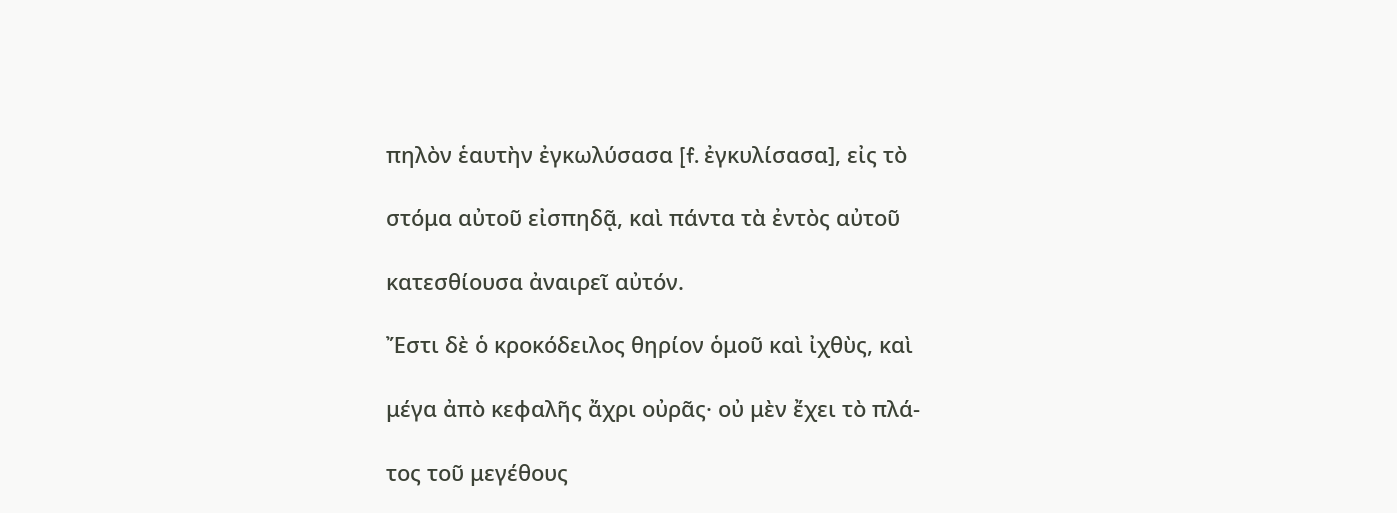πηλὸν ἑαυτὴν ἐγκωλύσασα [f. ἐγκυλίσασα], εἰς τὸ

στόμα αὐτοῦ εἰσπηδᾷ, καὶ πάντα τὰ ἐντὸς αὐτοῦ

κατεσθίουσα ἀναιρεῖ αὐτόν.

Ἔστι δὲ ὁ κροκόδειλος θηρίον ὁμοῦ καὶ ἰχθὺς, καὶ

μέγα ἀπὸ κεφαλῆς ἄχρι οὐρᾶς· οὐ μὲν ἔχει τὸ πλά-

τος τοῦ μεγέθους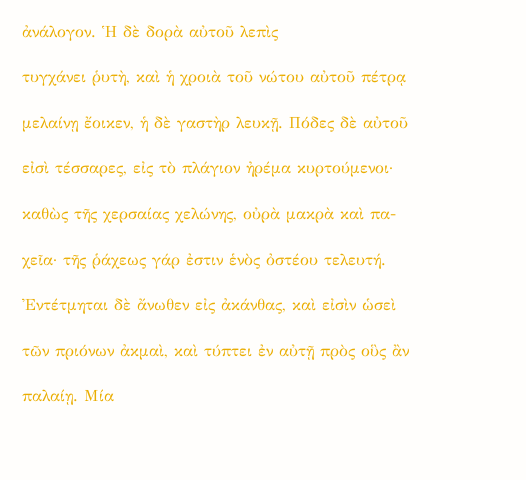ἀνάλογον. Ἡ δὲ δορὰ αὐτοῦ λεπὶς

τυγχάνει ῥυτὴ, καὶ ἡ χροιὰ τοῦ νώτου αὐτοῦ πέτρᾳ

μελαίνῃ ἔοικεν, ἡ δὲ γαστὴρ λευκῇ. Πόδες δὲ αὐτοῦ

εἰσὶ τέσσαρες, εἰς τὸ πλάγιον ἠρέμα κυρτούμενοι·

καθὼς τῆς χερσαίας χελώνης, οὐρὰ μακρὰ καὶ πα-

χεῖα· τῆς ῥάχεως γάρ ἐστιν ἑνὸς ὀστέου τελευτή.

Ἐντέτμηται δὲ ἄνωθεν εἰς ἀκάνθας, καὶ εἰσὶν ὡσεὶ

τῶν πριόνων ἀκμαὶ, καὶ τύπτει ἐν αὐτῇ πρὸς οὓς ἂν

παλαίῃ. Μία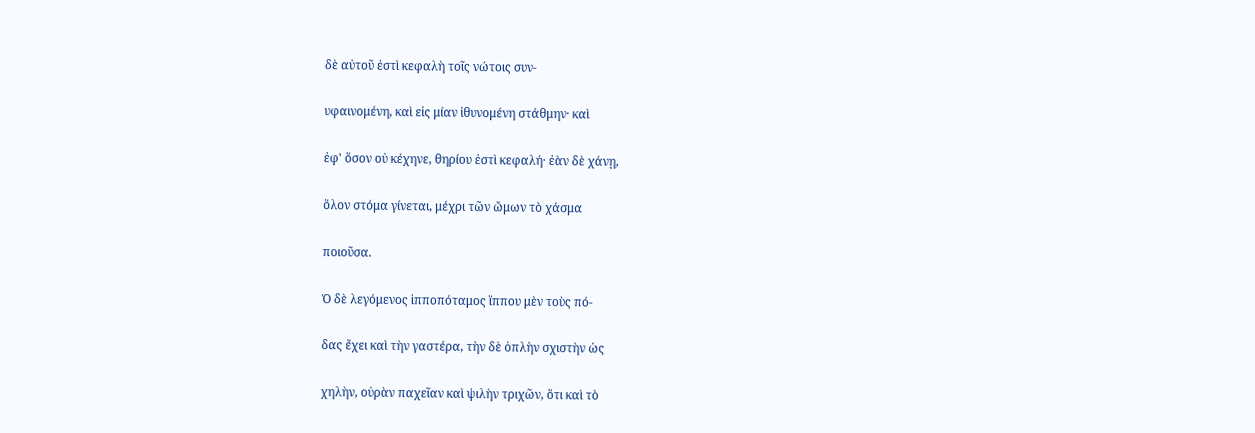δὲ αὐτοῦ ἐστὶ κεφαλὴ τοῖς νώτοις συν-

υφαινομένη, καὶ εἰς μίαν ἰθυνομένη στάθμην· καὶ

ἐφ' ὅσον οὐ κέχηνε, θηρίου ἐστὶ κεφαλή· ἐὰν δὲ χάνῃ,

ὅλον στόμα γίνεται, μέχρι τῶν ὤμων τὸ χάσμα

ποιοῦσα.

Ὁ δὲ λεγόμενος ἱπποπόταμος ἵππου μὲν τοὺς πό-

δας ἔχει καὶ τὴν γαστέρα, τὴν δὲ ὁπλὴν σχιστὴν ὡς

χηλὴν, οὐρὰν παχεῖαν καὶ ψιλὴν τριχῶν, ὅτι καὶ τὸ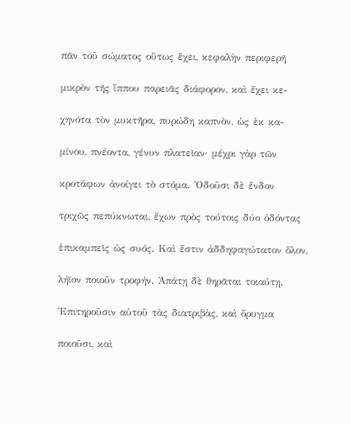πᾶν τοῦ σώματος οὕτως ἕχει, κεφαλὴν περιφερῆ

μικρὸν τῆς ἵππου παρειᾶς διάφορον, καὶ ἔχει κε-

χηνότα τὸν μυκτῆρα, πυρώδη καπνὸν, ὡς ἐκ κα-

μίνου, πνέοντα, γένυν πλατεῖαν· μέχρι γὰρ τῶν

κροτάφων ἀνοίγει τὸ στόμα. Ὀδοῦσι δὲ ἔνδον

τριχῶς πεπύκνωται, ἔχων πρὸς τούτοις δύο ὀδόντας

ἐπικαμπεῖς ὡς συός. Καὶ ἔστιν ἀδδηφαγώτατον ὅλον,

λήϊον ποιοῦν τροφήν. Ἀπάτῃ δὲ θηρᾶται τοιαύτῃ.

Ἐπιτηροῦσιν αὐτοῦ τὰς διατριβὰς, καὶ ὄρυγμα

ποιοῦσι, καὶ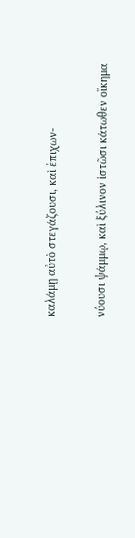καλάμῃ αὐτὸ στεγάζουσι, καὶ ἐπιχων-

νύουσι ψάμμῳ, καὶ ξύλινον ἱστῶσι κάτωθεν οἴκημα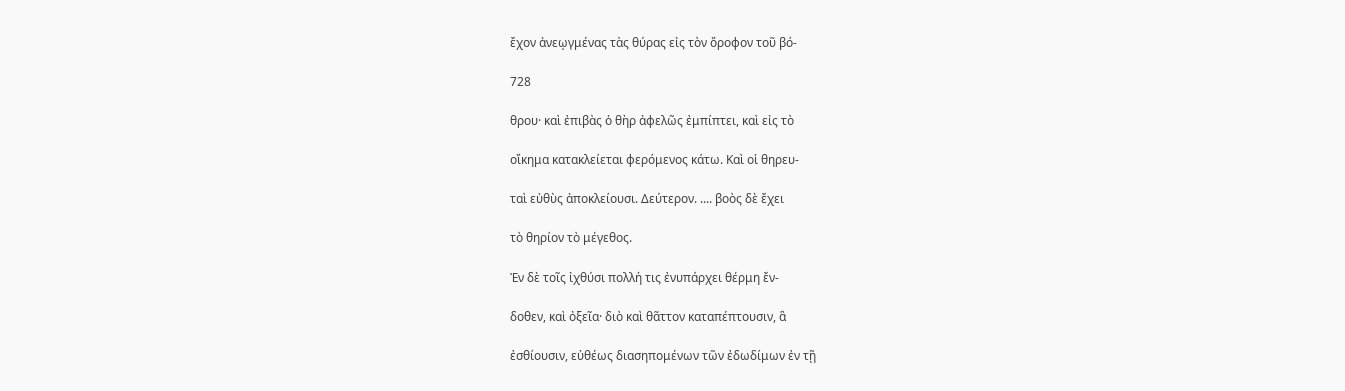ἔχον ἀνεῳγμένας τὰς θύρας εἰς τὸν ὄροφον τοῦ βό-

728

θρου· καὶ ἐπιβὰς ὁ θὴρ ἀφελῶς ἐμπίπτει, καὶ εἰς τὸ

οἴκημα κατακλείεται φερόμενος κάτω. Καὶ οἱ θηρευ-

ταὶ εὐθὺς ἀποκλείουσι. Δεύτερον. .... βοὸς δὲ ἔχει

τὸ θηρίον τὸ μέγεθος.

Ἐν δὲ τοῖς ἰχθύσι πολλή τις ἐνυπάρχει θέρμη ἔν-

δοθεν, καὶ ὀξεῖα· διὸ καὶ θᾶττον καταπέπτουσιν, ἃ

ἐσθίουσιν, εὐθέως διασηπομένων τῶν ἐδωδίμων ἐν τῇ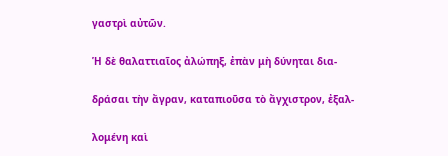γαστρὶ αὐτῶν.

Ἡ δὲ θαλαττιαῖος ἀλώπηξ, ἐπὰν μὴ δύνηται δια-

δράσαι τὴν ἄγραν, καταπιοῦσα τὸ ἄγχιστρον, ἐξαλ-

λομένη καὶ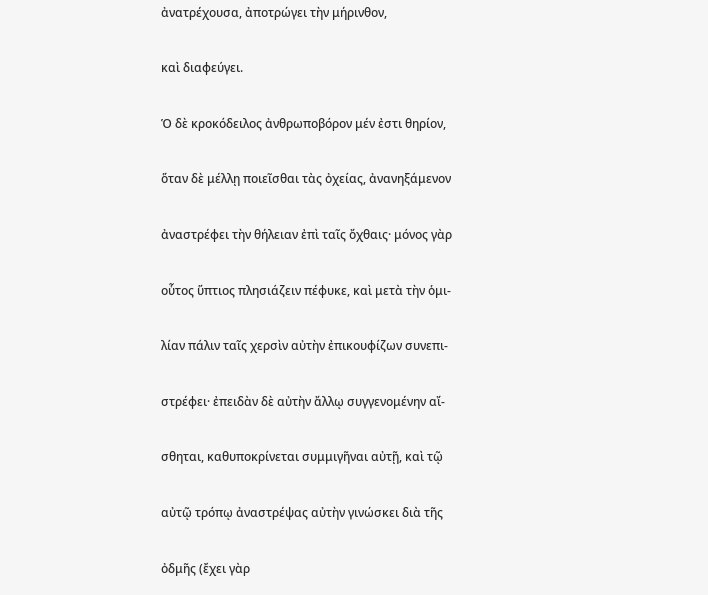ἀνατρέχουσα, ἀποτρώγει τὴν μήρινθον,

καὶ διαφεύγει.

Ὁ δὲ κροκόδειλος ἀνθρωποβόρον μέν ἐστι θηρίον,

ὅταν δὲ μέλλῃ ποιεῖσθαι τὰς ὀχείας, ἀνανηξάμενον

ἀναστρέφει τὴν θήλειαν ἐπὶ ταῖς ὄχθαις· μόνος γὰρ

οὗτος ὕπτιος πλησιάζειν πέφυκε, καὶ μετὰ τὴν ὁμι-

λίαν πάλιν ταῖς χερσὶν αὐτὴν ἐπικουφίζων συνεπι-

στρέφει· ἐπειδὰν δὲ αὐτὴν ἄλλῳ συγγενομένην αἴ-

σθηται, καθυποκρίνεται συμμιγῆναι αὐτῇ, καὶ τῷ

αὐτῷ τρόπῳ ἀναστρέψας αὐτὴν γινώσκει διὰ τῆς

ὀδμῆς (ἔχει γὰρ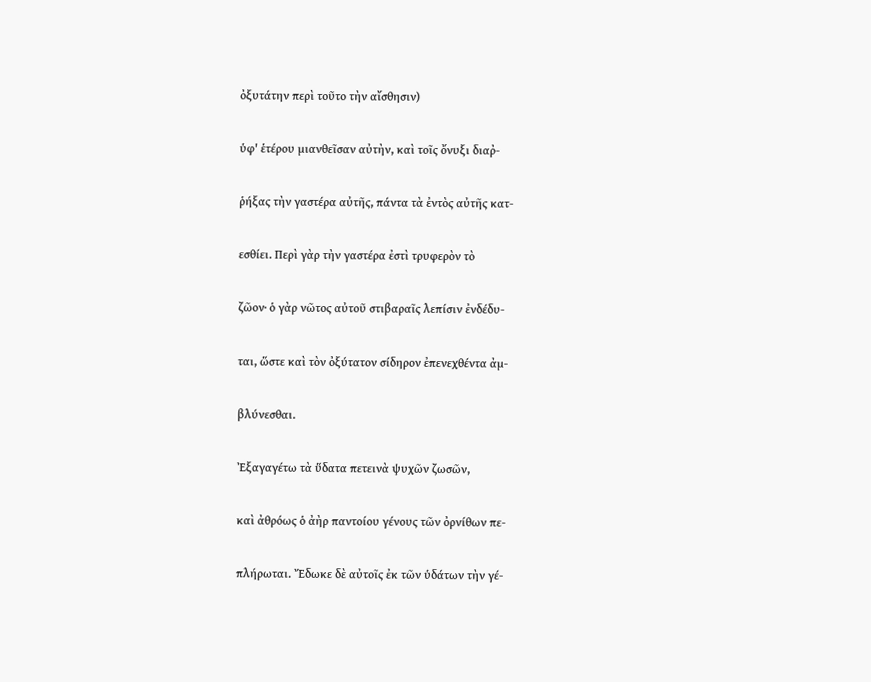ὀξυτάτην περὶ τοῦτο τὴν αἴσθησιν)

ὑφ' ἑτέρου μιανθεῖσαν αὐτὴν, καὶ τοῖς ὄνυξι διαῤ-

ῥήξας τὴν γαστέρα αὐτῆς, πάντα τὰ ἐντὸς αὐτῆς κατ-

εσθίει. Περὶ γὰρ τὴν γαστέρα ἐστὶ τρυφερὸν τὸ

ζῶον· ὁ γὰρ νῶτος αὐτοῦ στιβαραῖς λεπίσιν ἐνδέδυ-

ται, ὥστε καὶ τὸν ὀξύτατον σίδηρον ἐπενεχθέντα ἀμ-

βλύνεσθαι.

Ἐξαγαγέτω τὰ ὕδατα πετεινὰ ψυχῶν ζωσῶν,

καὶ ἀθρόως ὁ ἀὴρ παντοίου γένους τῶν ὀρνίθων πε-

πλήρωται. Ἔδωκε δὲ αὐτοῖς ἐκ τῶν ὑδάτων τὴν γέ-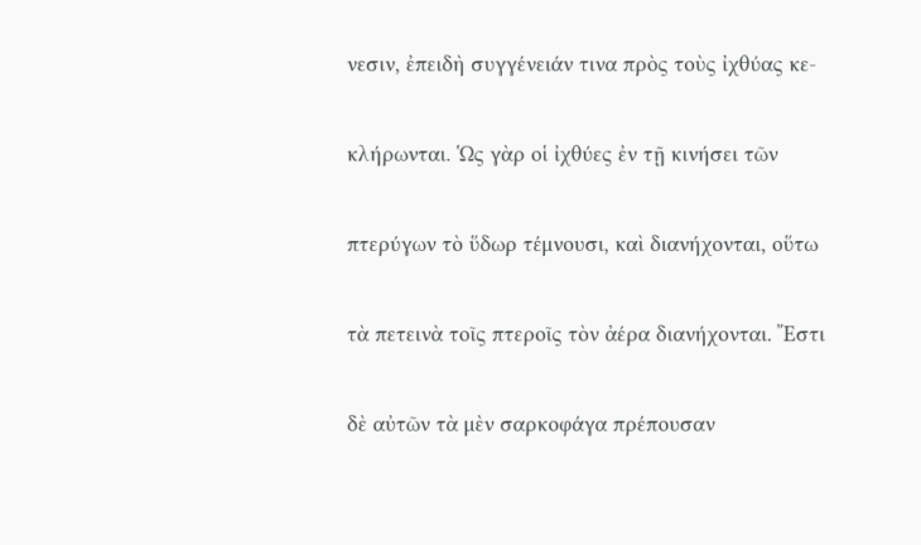νεσιν, ἐπειδὴ συγγένειάν τινα πρὸς τοὺς ἰχθύας κε-

κλήρωνται. Ὡς γὰρ οἱ ἰχθύες ἐν τῇ κινήσει τῶν

πτερύγων τὸ ὕδωρ τέμνουσι, καὶ διανήχονται, οὕτω

τὰ πετεινὰ τοῖς πτεροῖς τὸν ἀέρα διανήχονται. Ἔστι

δὲ αὐτῶν τὰ μὲν σαρκοφάγα πρέπουσαν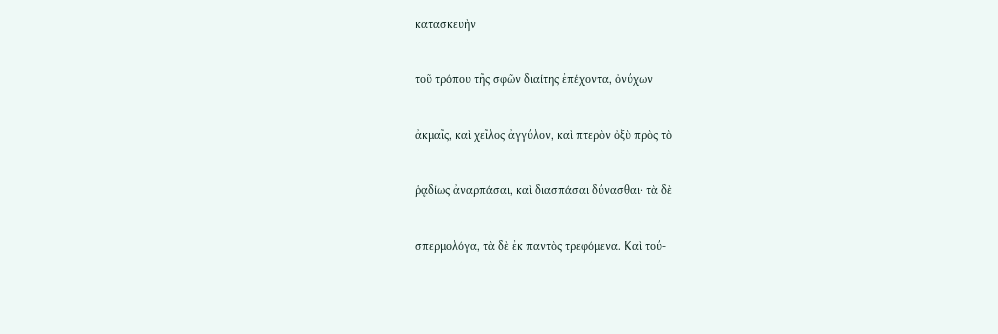κατασκευὴν

τοῦ τρόπου τῆς σφῶν διαίτης ἐπέχοντα, ὀνύχων

ἀκμαῖς, καὶ χεῖλος ἀγγύλον, καὶ πτερὸν ὀξὺ πρὸς τὸ

ῥᾳδίως ἀναρπάσαι, καὶ διασπάσαι δύνασθαι· τὰ δὲ

σπερμολόγα, τὰ δὲ ἐκ παντὸς τρεφόμενα. Καὶ τού-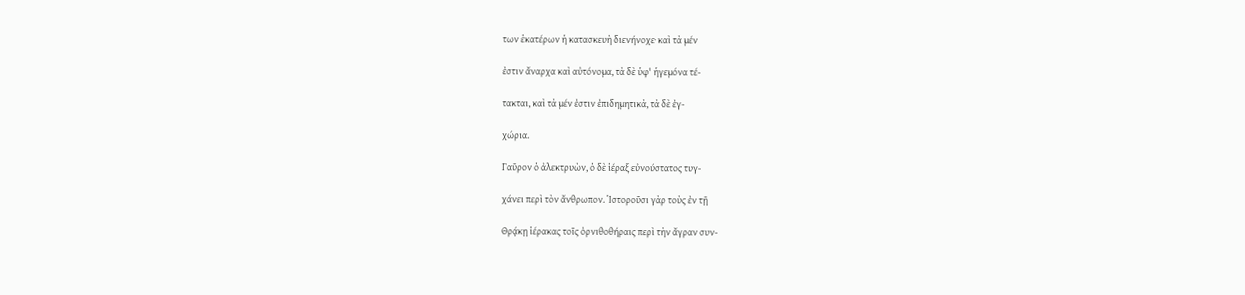των ἑκατέρων ἡ κατασκευὴ διενήνοχε· καὶ τὰ μέν

ἐστιν ἄναρχα καὶ αὐτόνομα, τὰ δὲ ὑφ' ἡγεμόνα τέ-

τακται, καὶ τὰ μέν ἐστιν ἐπιδημητικὰ, τὰ δὲ ἐγ-

χώρια.

Γαῦρον ὁ ἀλεκτρυὼν, ὁ δὲ ἱέραξ εὐνούστατος τυγ-

χάνει περὶ τὸν ἄνθρωπον. Ἱστοροῦσι γὰρ τοὺς ἐν τῇ

Θρᾴκῃ ἱέρακας τοῖς ὀρνιθοθήραις περὶ τὴν ἄγραν συν-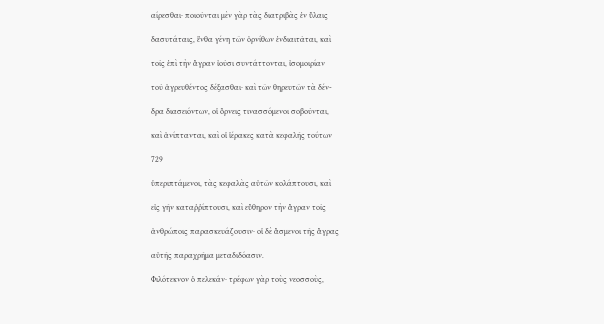αίρεσθαι· ποιοῦνται μὲν γὰρ τὰς διατριβὰς ἐν ὕλαις

δασυτάταις, ἕνθα γένη τῶν ὀρνίθων ἐνδιαιτᾶται, καὶ

τοῖς ἐπὶ τὴν ἄγραν ἰοῦσι συντάττονται, ἰσομοιρίαν

τοῦ ἀγρευθέντος δέξασθαι· καὶ τῶν θηρευτῶν τὰ δέν-

δρα διασειόντων, οἱ ὄρνεις τινασσόμενοι σοβοῦνται,

καὶ ἀνίπτανται, καὶ οἱ ἱέρακες κατὰ κεφαλῆς τούτων

729

ὑπεριπτάμενοι, τὰς κεφαλὰς αὐτῶν κολάπτουσι, καὶ

εἰς γῆν καταῤῥίπτουσι, καὶ εὔθηρον τὴν ἄγραν τοῖς

ἀνθρώποις παρασκευάζουσιν· οἱ δὲ ἄσμενοι τῆς ἄγρας

αὐτῆς παραχρῆμα μεταδιδόασιν.

Φιλότεκνον ὁ πελεκάν· τρέφων γὰρ τοὺς νεοσσοὺς,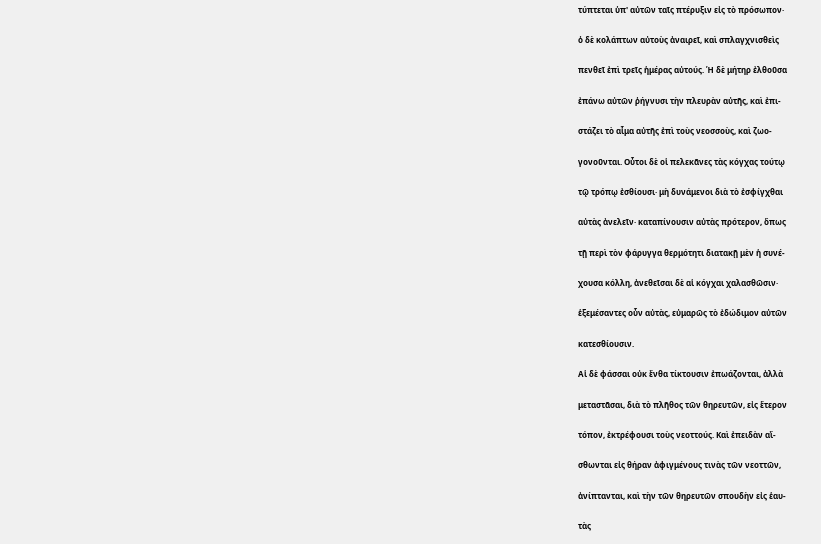τύπτεται ὑπ' αὐτῶν ταῖς πτέρυξιν εἰς τὸ πρόσωπον·

ὁ δὲ κολάπτων αὐτοὺς ἀναιρεῖ, καὶ σπλαγχνισθεὶς

πενθεῖ ἐπὶ τρεῖς ἡμέρας αὐτούς. Ἡ δὲ μήτηρ ἐλθοῦσα

ἐπάνω αὐτῶν ῥήγνυσι τὴν πλευρὰν αὐτῆς, καὶ ἐπι-

στάζει τὸ αἷμα αὐτῆς ἐπὶ τοὺς νεοσσοὺς, καὶ ζωο-

γονοῦνται. Οὗτοι δὲ οἱ πελεκᾶνες τὰς κόγχας τούτῳ

τῷ τρόπῳ ἐσθίουσι· μὴ δυνάμενοι διὰ τὸ ἐσφίγχθαι

αὐτὰς ἀνελεῖν· καταπίνουσιν αὐτὰς πρότερον, ὅπως

τῇ περὶ τὸν φάρυγγα θερμότητι διατακῇ μὲν ἡ συνέ-

χουσα κόλλη, ἀνεθεῖσαι δὲ αἱ κόγχαι χαλασθῶσιν·

ἑξεμέσαντες οὖν αὐτὰς, εὐμαρῶς τὸ ἐδώδιμον αὐτῶν

κατεσθίουσιν.

Αἱ δὲ φάσσαι οὐκ ἔνθα τίκτουσιν ἐπωάζονται, ἀλλὰ

μεταστᾶσαι, διὰ τὸ πλῆθος τῶν θηρευτῶν, εἰς ἕτερον

τόπον, ἐκτρέφουσι τοὺς νεοττούς. Καὶ ἐπειδὰν αἴ-

σθωνται εἰς θήραν ἀφιγμένους τινὰς τῶν νεοττῶν,

ἀνίπτανται, καὶ τὴν τῶν θηρευτῶν σπουδὴν εἰς ἑαυ-

τὰς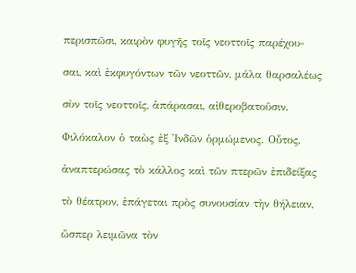περισπῶσι, καιρὸν φυγῆς τοῖς νεοττοῖς παρέχου-

σαι, καὶ ἐκφυγόντων τῶν νεοττῶν, μάλα θαρσαλέως

σὺν τοῖς νεοττοῖς, ἀπάρασαι, αἰθεροβατοῦσιν.

Φιλόκαλον ὁ ταὼς ἐξ Ἰνδῶν ὁρμώμενος. Οὗτος,

ἀναπτερώσας τὸ κάλλος καὶ τῶν πτερῶν ἐπιδείξας

τὸ θέατρον, ἐπάγεται πρὸς συνουσίαν τὴν θήλειαν,

ὥσπερ λειμῶνα τὸν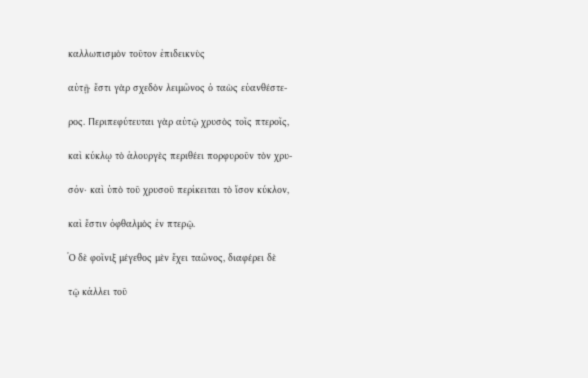καλλωπισμὸν τοῦτον ἐπιδεικνὺς

αὐτῇ· ἔστι γὰρ σχεδὸν λειμῶνος ὁ ταὼς εὐανθέστε-

ρος. Περιπεφύτευται γὰρ αὐτῷ χρυσὸς τοῖς πτεροῖς,

καὶ κύκλῳ τὸ ἁλουργὲς περιθέει πορφυροῦν τὸν χρυ-

σόν· καὶ ὑπὸ τοῦ χρυσοῦ περίκειται τὸ ἴσον κύκλον,

καὶ ἔστιν ὀφθαλμὸς ἐν πτερῷ.

Ὁ δὲ φοῖνιξ μέγεθος μὲν ἔχει ταῶνος, διαφέρει δὲ

τῷ κάλλει τοῦ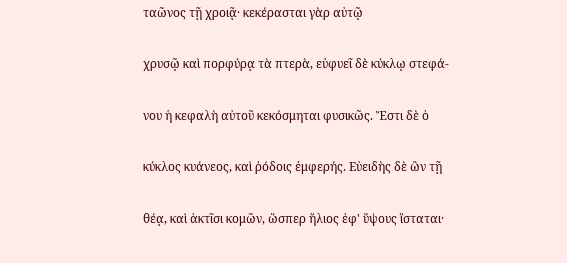ταῶνος τῇ χροιᾷ· κεκέρασται γὰρ αὐτῷ

χρυσῷ καὶ πορφύρᾳ τὰ πτερὰ, εὐφυεῖ δὲ κύκλῳ στεφά-

νου ἡ κεφαλὴ αὐτοῦ κεκόσμηται φυσικῶς. Ἔστι δὲ ὁ

κύκλος κυάνεος, καὶ ῥόδοις ἐμφερής. Εὐειδὴς δὲ ὢν τῇ

θέᾳ, καὶ ἀκτῖσι κομῶν, ὥσπερ ἥλιος ἐφ' ὕψους ἵσταται·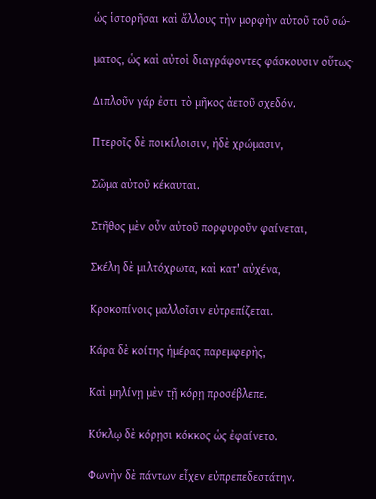ὡς ἱστορῆσαι καὶ ἄλλους τὴν μορφὴν αὐτοῦ τοῦ σώ-

ματος, ὡς καὶ αὐτοὶ διαγράφοντες φάσκουσιν οὕτως·

Διπλοῦν γάρ ἐστι τὸ μῆκος ἀετοῦ σχεδόν.

Πτεροῖς δὲ ποικίλοισιν, ἠδὲ χρώμασιν,

Σῶμα αὐτοῦ κέκαυται.

Στῆθος μὲν οὖν αὐτοῦ πορφυροῦν φαίνεται,

Σκέλη δὲ μιλτόχρωτα, καὶ κατ' αὐχένα,

Κροκοπίνοις μαλλοῖσιν εὐτρεπίζεται.

Κάρα δὲ κοίτης ἡμέρας παρεμφερὴς,

Καὶ μηλίνῃ μὲν τῇ κόρῃ προσέβλεπε.

Κύκλῳ δὲ κόρῃσι κόκκος ὡς ἐφαίνετο.

Φωνὴν δὲ πάντων εἶχεν εὐπρεπεδεστάτην.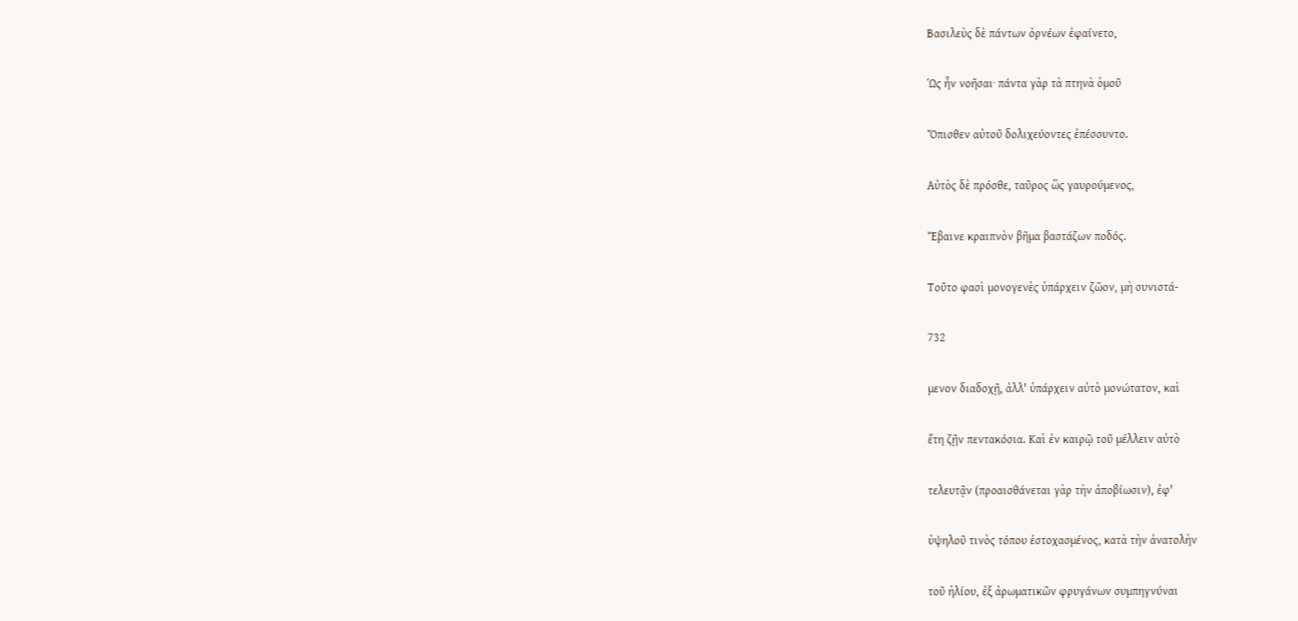Βασιλεὺς δὲ πάντων ὀρνέων ἐφαίνετο,

Ὡς ἦν νοῆσαι· πάντα γὰρ τὰ πτηνὰ ὁμοῦ

Ὄπισθεν αὐτοῦ δολιχεύοντες ἐπέσσυντο.

Αὐτὸς δὲ πρόσθε, ταῦρος ὣς γαυρούμενος,

Ἔβαινε κραιπνὸν βῆμα βαστάζων ποδός.

Τοῦτο φασὶ μονογενὲς ὑπάρχειν ζῶον, μὴ συνιστά-

732

μενον διαδοχῇ, ἀλλ' ὑπάρχειν αὐτὸ μονώτατον, καὶ

ἔτη ζῇν πεντακόσια. Καὶ ἐν καιρῷ τοῦ μέλλειν αὐτὸ

τελευτᾷν (προαισθάνεται γὰρ τὴν ἀποβίωσιν), ἐφ'

ὑψηλοῦ τινὸς τόπου ἐστοχασμένος, κατὰ τὴν ἀνατολὴν

τοῦ ἡλίου, ἐξ ἀρωματικῶν φρυγάνων συμπηγνύναι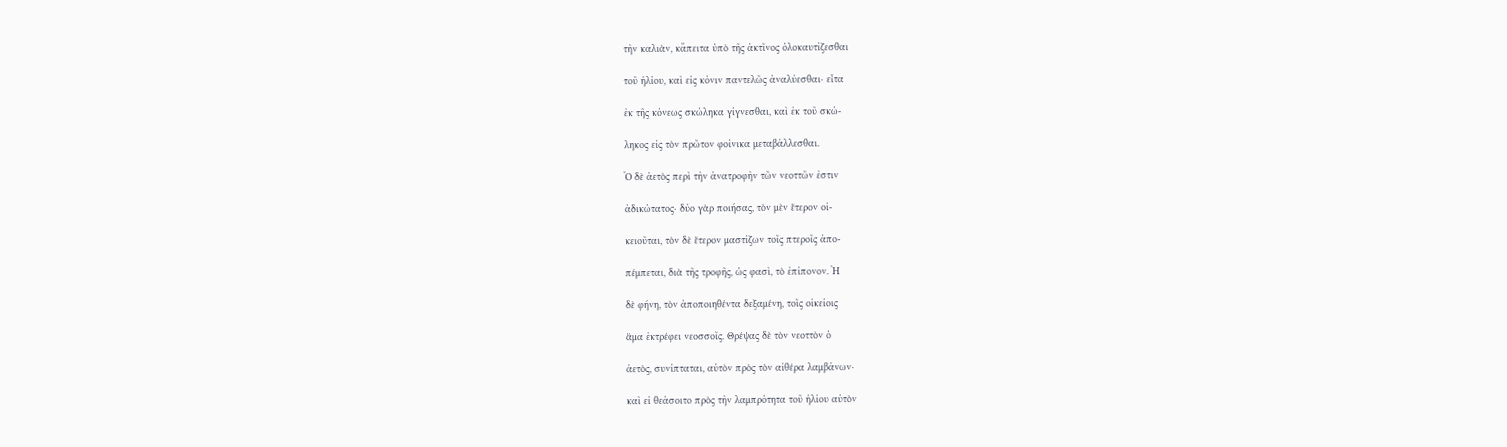τὴν καλιὰν, κἄπειτα ὑπὸ τῆς ἀκτῖνος ὁλοκαυτίζεσθαι

τοῦ ἡλίου, καὶ εἰς κόνιν παντελῶς ἀναλύεσθαι· εἶτα

ἐκ τῆς κόνεως σκώληκα γίγνεσθαι, καὶ ἐκ τοῦ σκώ-

ληκος εἰς τὸν πρῶτον φοίνικα μεταβάλλεσθαι.

Ὁ δὲ ἀετὸς περὶ τὴν ἀνατροφὴν τῶν νεοττῶν ἐστιν

ἀδικώτατος· δύο γὰρ ποιήσας, τὸν μὲν ἕτερον οἰ-

κειοῦται, τὸν δὲ ἕτερον μαστίζων τοῖς πτεροῖς ἀπο-

πέμπεται, διὰ τῆς τροφῆς, ὡς φασὶ, τὸ ἐπίπονον. Ἡ

δὲ φήνη, τὸν ἀποποιηθέντα δεξαμένη, τοῖς οἰκείοις

ἅμα ἐκτρέφει νεοσσοῖς. Θρέψας δὲ τὸν νεοττὸν ὁ

ἀετὸς, συνίπταται, αὐτὸν πρὸς τὸν αἰθέρα λαμβάνων·

καὶ εἰ θεάσοιτο πρὸς τὴν λαμπρότητα τοῦ ἡλίου αὐτὸν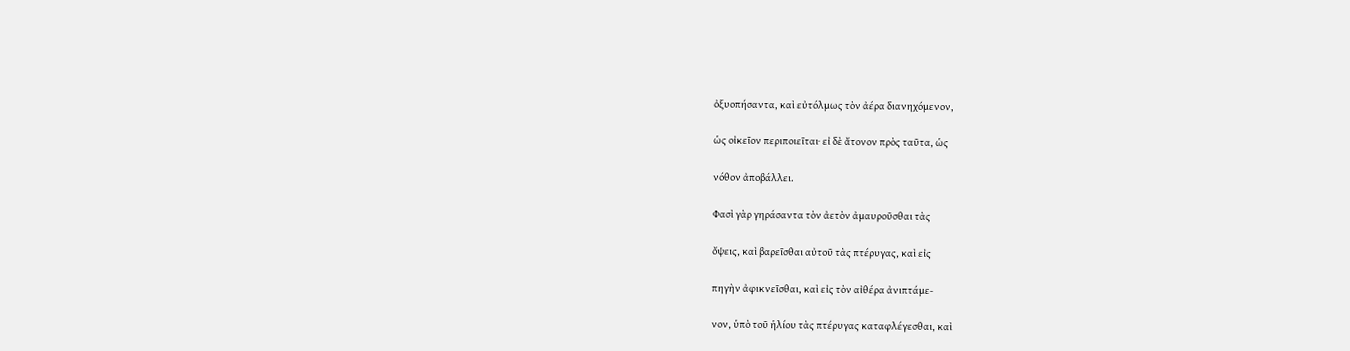ὀξυοπήσαντα, καὶ εὐτόλμως τὸν ἀέρα διανηχόμενον,

ὡς οἰκεῖον περιποιεῖται· εἰ δὲ ἄτονον πρὸς ταῦτα, ὡς

νόθον ἀποβάλλει.

Φασὶ γὰρ γηράσαντα τὸν ἀετὸν ἀμαυροῦσθαι τὰς

ὄψεις, καὶ βαρεῖσθαι αὐτοῦ τὰς πτέρυγας, καὶ εἰς

πηγὴν ἀφικνεῖσθαι, καὶ εἰς τὸν αἰθέρα ἀνιπτάμε-

νον, ὑπὸ τοῦ ἡλίου τὰς πτέρυγας καταφλέγεσθαι, καὶ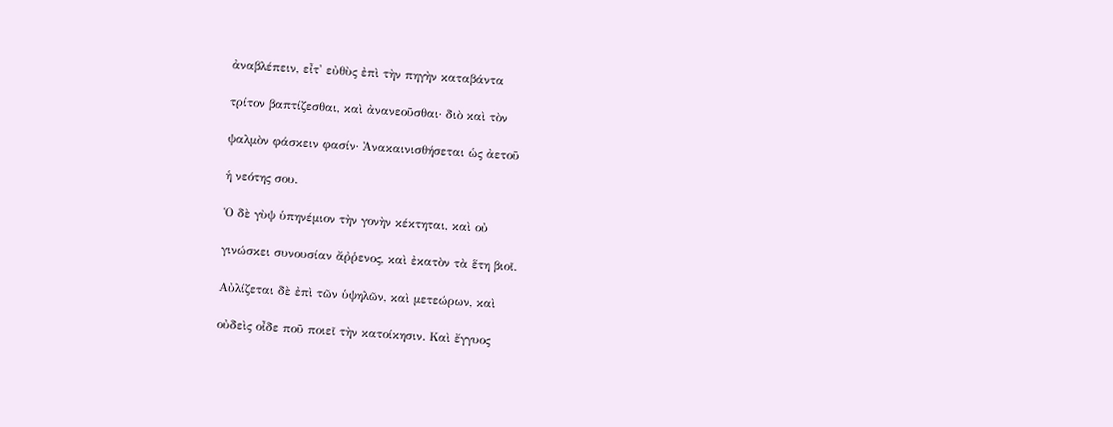ἀναβλέπειν, εἶτ' εὐθὺς ἐπὶ τὴν πηγὴν καταβάντα

τρίτον βαπτίζεσθαι, καὶ ἀνανεοῦσθαι· διὸ καὶ τὸν

ψαλμὸν φάσκειν φασίν· Ἀνακαινισθήσεται ὡς ἀετοῦ

ἡ νεότης σου.

Ὁ δὲ γὺψ ὑπηνέμιον τὴν γονὴν κέκτηται, καὶ οὐ

γινώσκει συνουσίαν ἄῤῥενος, καὶ ἐκατὸν τὰ ἕτη βιοῖ.

Αὐλίζεται δὲ ἐπὶ τῶν ὑψηλῶν, καὶ μετεώρων, καὶ

οὐδεὶς οἶδε ποῦ ποιεῖ τὴν κατοίκησιν. Καὶ ἔγγυος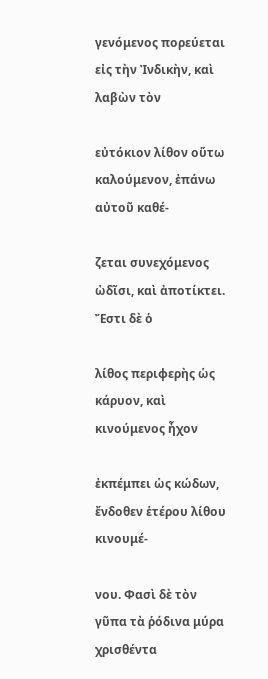γενόμενος πορεύεται εἰς τὴν Ἰνδικὴν, καὶ λαβὼν τὸν

εὐτόκιον λίθον οὕτω καλούμενον, ἐπάνω αὐτοῦ καθέ-

ζεται συνεχόμενος ὠδῖσι, καὶ ἀποτίκτει. Ἔστι δὲ ὁ

λίθος περιφερὴς ὡς κάρυον, καὶ κινούμενος ἦχον

ἐκπέμπει ὡς κώδων, ἔνδοθεν ἑτέρου λίθου κινουμέ-

νου. Φασὶ δὲ τὸν γῦπα τὰ ῥόδινα μύρα χρισθέντα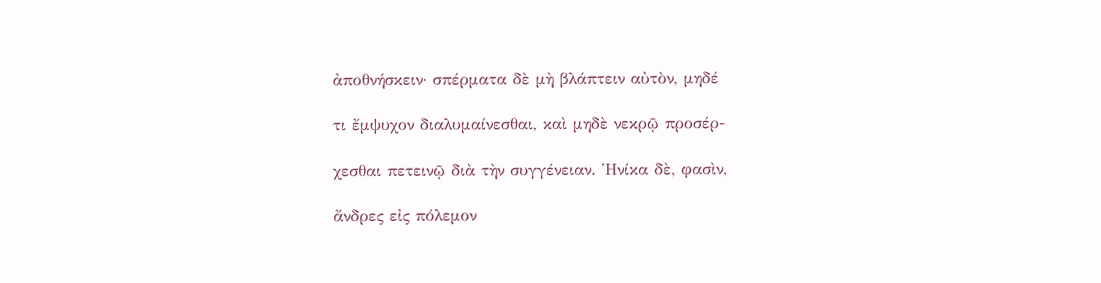ἀποθνήσκειν· σπέρματα δὲ μὴ βλάπτειν αὐτὸν, μηδέ

τι ἔμψυχον διαλυμαίνεσθαι, καὶ μηδὲ νεκρῷ προσέρ-

χεσθαι πετεινῷ διὰ τὴν συγγένειαν. Ἡνίκα δὲ, φασὶν,

ἄνδρες εἰς πόλεμον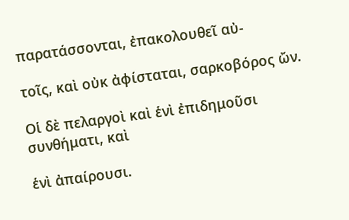παρατάσσονται, ἐπακολουθεῖ αὐ-

τοῖς, καὶ οὐκ ἀφίσταται, σαρκοβόρος ὤν.

Οἱ δὲ πελαργοὶ καὶ ἑνὶ ἐπιδημοῦσι συνθήματι, καὶ

ἑνὶ ἀπαίρουσι.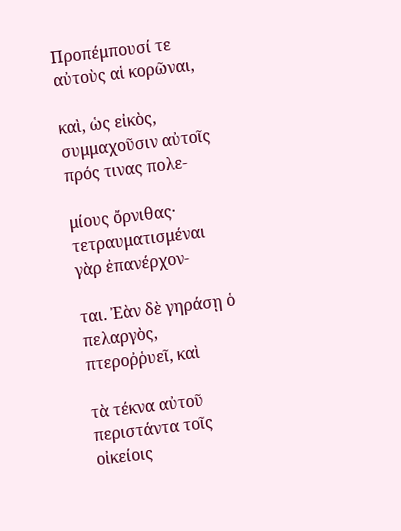Προπέμπουσί τε αὐτοὺς αἱ κορῶναι,

καὶ, ὡς εἰκὸς, συμμαχοῦσιν αὐτοῖς πρός τινας πολε-

μίους ὄρνιθας· τετραυματισμέναι γὰρ ἐπανέρχον-

ται. Ἐὰν δὲ γηράσῃ ὁ πελαργὸς, πτεροῤῥυεῖ, καὶ

τὰ τέκνα αὐτοῦ περιστάντα τοῖς οἰκείοις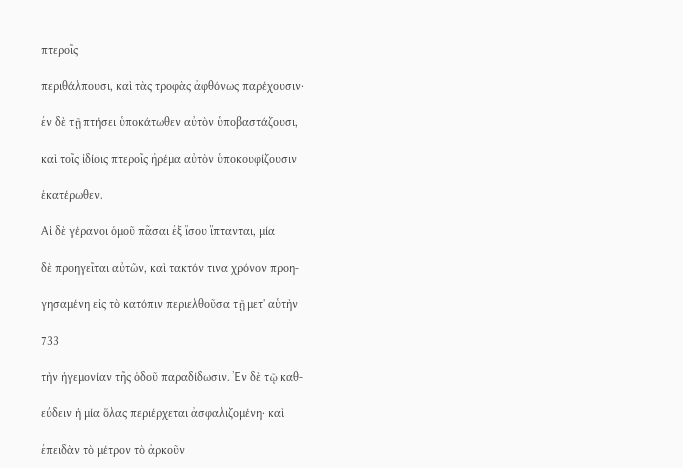πτεροῖς

περιθάλπουσι, καὶ τὰς τροφὰς ἀφθόνως παρέχουσιν·

ἐν δὲ τῇ πτήσει ὑποκάτωθεν αὐτὸν ὑποβαστάζουσι,

καὶ τοῖς ἰδίοις πτεροῖς ἠρέμα αὐτὸν ὑποκουφίζουσιν

ἑκατέρωθεν.

Αἱ δὲ γέρανοι ὁμοῦ πᾶσαι ἐξ ἴσου ἵπτανται, μία

δὲ προηγεῖται αὐτῶν, καὶ τακτόν τινα χρόνον προη-

γησαμένη εἰς τὸ κατόπιν περιελθοῦσα τῇ μετ' αὑτὴν

733

τὴν ἡγεμονίαν τῆς ὁδοῦ παραδίδωσιν. Ἐν δὲ τῷ καθ-

εύδειν ἡ μία ὅλας περιέρχεται ἀσφαλιζομένη· καὶ

ἐπειδὰν τὸ μέτρον τὸ ἀρκοῦν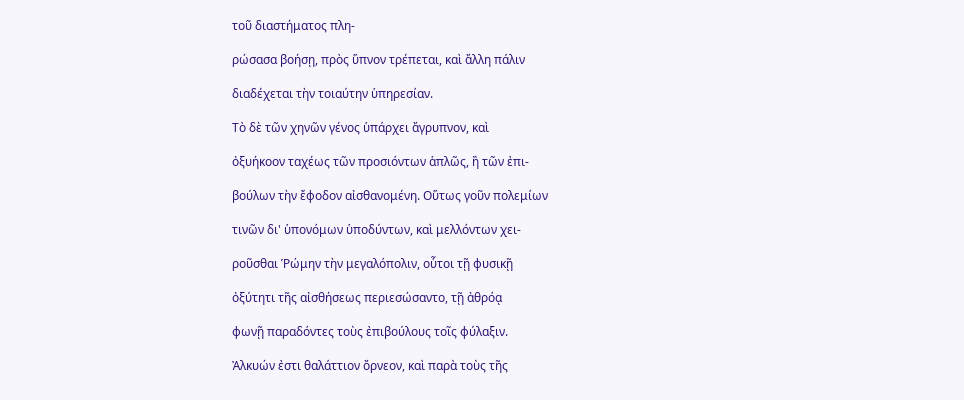τοῦ διαστήματος πλη-

ρώσασα βοήσῃ, πρὸς ὕπνον τρέπεται, καὶ ἄλλη πάλιν

διαδέχεται τὴν τοιαύτην ὑπηρεσίαν.

Τὸ δὲ τῶν χηνῶν γένος ὑπάρχει ἄγρυπνον, καὶ

ὀξυήκοον ταχέως τῶν προσιόντων ἁπλῶς, ἢ τῶν ἐπι-

βούλων τὴν ἔφοδον αἰσθανομένη. Οὕτως γοῦν πολεμίων

τινῶν δι' ὑπονόμων ὑποδύντων, καὶ μελλόντων χει-

ροῦσθαι Ῥώμην τὴν μεγαλόπολιν, οὗτοι τῇ φυσικῇ

ὀξύτητι τῆς αἰσθήσεως περιεσώσαντο, τῇ ἀθρόᾳ

φωνῇ παραδόντες τοὺς ἐπιβούλους τοῖς φύλαξιν.

Ἀλκυών ἐστι θαλάττιον ὄρνεον, καὶ παρὰ τοὺς τῆς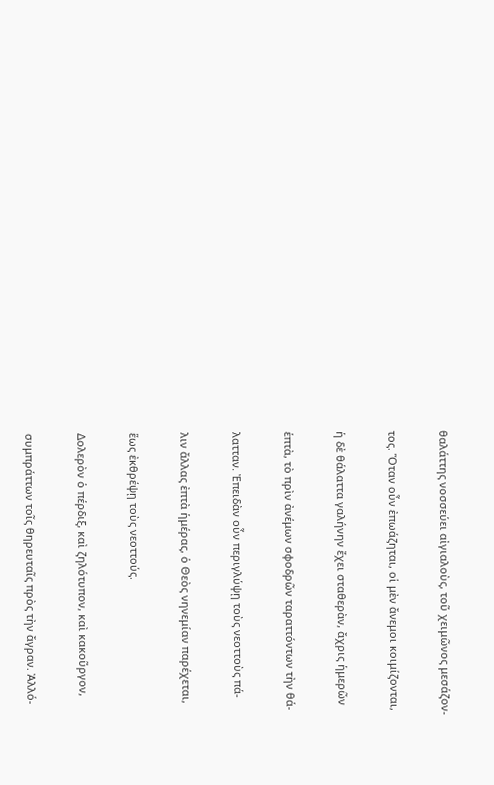θαλάττης νοσσεύει αἰγιαλοὺς, τοῦ χειμῶνος μεσάζον-

τος. Ὅταν οὖν ἐπωάζηται, οἱ μὲν ἄνεμοι κοιμίζονται,

ἡ δὲ θάλαττα γαλήνην ἔχει σταθερὰν, ἄχρις ἡμερῶν

ἑπτὰ, τὸ πρὶν ἀνέμων σφοδρῶν ταραττόντων τὴν θά-

λατταν. Ἐπειδὰν οὖν περιγλύψῃ τοὺς νεοττοὺς πά-

λιν ἄλλας ἐπτὰ ἡμέρας, ὁ Θεὸς νηνεμίαν παρέχεται,

ἕως ἐκθρέψῃ τοὺς νεοττούς.

Δολερὸν ὁ πέρδιξ, καὶ ζηλότυπον, καὶ κακοῦργον,

συμπράττων τοῖς θηρευταῖς πρὸς τὴν ἄγραν. Ἀλλό-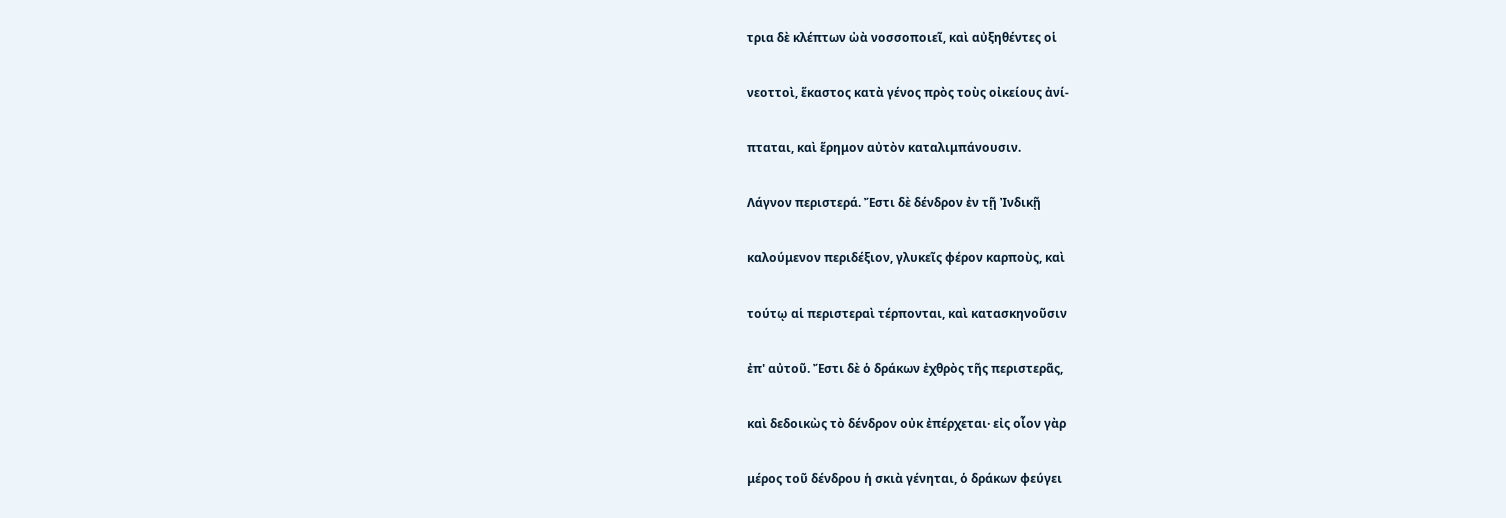τρια δὲ κλέπτων ὠὰ νοσσοποιεῖ, καὶ αὐξηθέντες οἱ

νεοττοὶ, ἕκαστος κατὰ γένος πρὸς τοὺς οἰκείους ἀνί-

πταται, καὶ ἕρημον αὐτὸν καταλιμπάνουσιν.

Λάγνον περιστερά. Ἔστι δὲ δένδρον ἐν τῇ Ἰνδικῇ

καλούμενον περιδέξιον, γλυκεῖς φέρον καρποὺς, καὶ

τούτῳ αἱ περιστεραὶ τέρπονται, καὶ κατασκηνοῦσιν

ἐπ' αὐτοῦ. Ἔστι δὲ ὁ δράκων ἐχθρὸς τῆς περιστερᾶς,

καὶ δεδοικὼς τὸ δένδρον οὐκ ἐπέρχεται· εἰς οἶον γὰρ

μέρος τοῦ δένδρου ἡ σκιὰ γένηται, ὁ δράκων φεύγει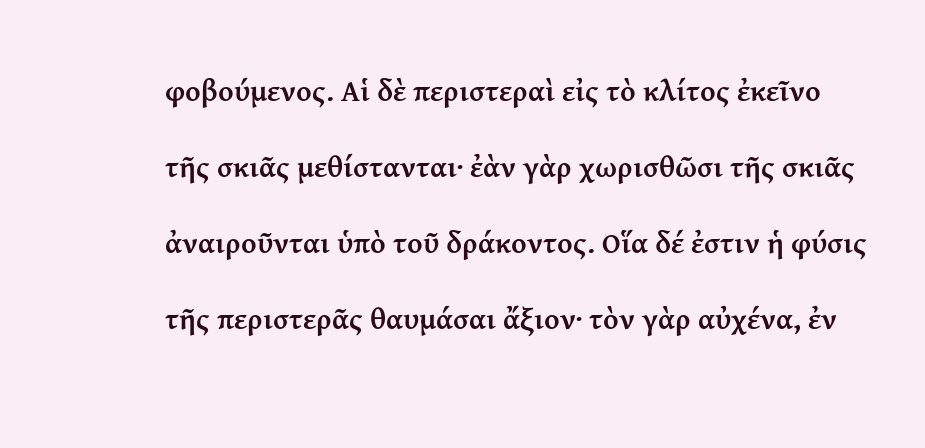φοβούμενος. Αἱ δὲ περιστεραὶ εἰς τὸ κλίτος ἐκεῖνο

τῆς σκιᾶς μεθίστανται· ἐὰν γὰρ χωρισθῶσι τῆς σκιᾶς

ἀναιροῦνται ὑπὸ τοῦ δράκοντος. Οἵα δέ ἐστιν ἡ φύσις

τῆς περιστερᾶς θαυμάσαι ἄξιον· τὸν γὰρ αὐχένα, ἐν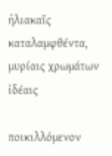ἡλιακαῖς καταλαμφθέντα, μυρίαις χρωμάτων ἰδέαις

ποικιλλόμενον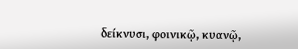δείκνυσι, φοινικῷ, κυανῷ,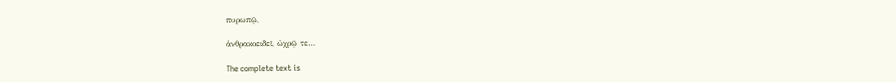πυρωπῷ,

ἀνθρακοειδεῖ, ὠχρῷ τε…

The complete text is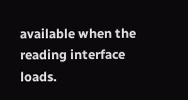available when the reading interface loads.